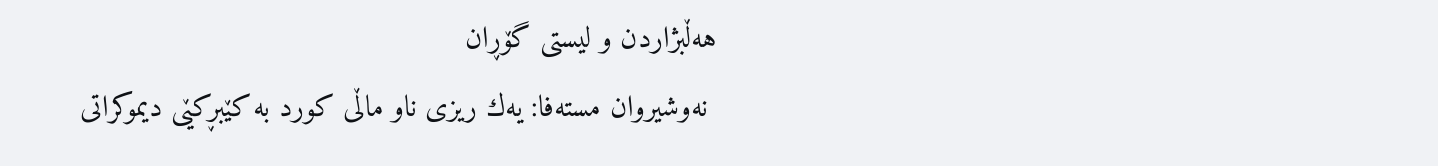هه‌ڵبژاردن و لیستی گۆڕان
 نه‌وشیروان مسته‌فا: یه‌ك ریزی‌ ناو ماڵی‌ كورد به‌ كێبڕكێی‌ دیموكراتی‌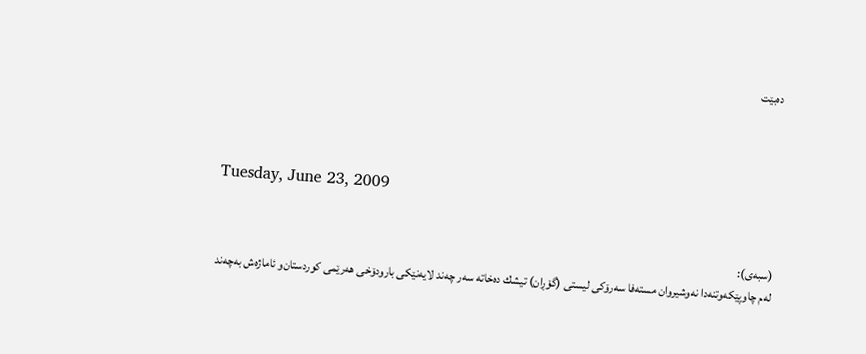ده‌بێت




Tuesday, June 23, 2009


(سبه‌ی‌):
له‌م چاوپێكه‌وتنه‌دا نه‌وشیروان مسته‌فا سه‌رۆكی‌ لیستی‌ (گۆڕان) تیشك ده‌خاته‌ سه‌ر چه‌ند لایه‌نێكی‌ بارودۆخی‌ هه‌رێمی‌ كوردستان‌و ئاماژه‌ش به‌چه‌ند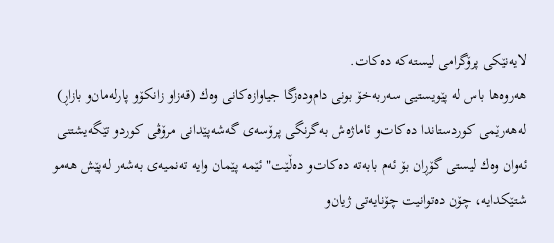لایه‌نێكی‌ پرۆگرامی‌ لیسته‌كه‌ ده‌كات.
هه‌روه‌ها باس له‌ پێویستیی‌ سه‌ربه‌خۆ بونی‌ دام‌وده‌زگا جیاوازه‌كانی‌ وه‌ك (قه‌زاو زانكۆو پارله‌مان‌و بازاڕ) له‌هه‌رێمی‌ كوردستاندا ده‌كات‌و ئاماژه‌ش به‌گرنگی‌ پرۆسه‌ی‌ گه‌شه‌پێدانی‌ مرۆڤی‌ كورد‌و تێگه‌یشتنی‌ ئه‌وان وه‌ك لیستی‌ گۆڕان بۆ ئه‌م بابه‌ته‌ ده‌كات‌و ده‌ڵێت" ئێمه‌ پێمان وایه‌ ته‌نمیه‌ی‌ به‌شه‌ر له‌پێش هه‌مو شتێكدایه‌، چۆن ده‌توانیت چۆنایه‌تی‌ ژیان‌و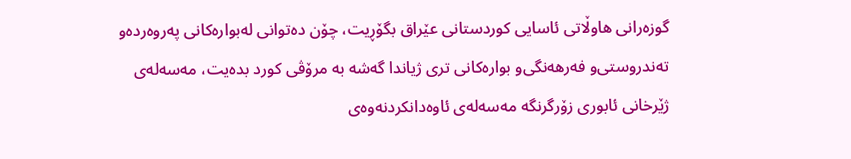گوزه‌رانی‌ هاوڵاتی‌ ئاسایی كوردستانی‌ عێراق بگۆڕیت، چۆن ده‌توانی‌ له‌بواره‌كانی‌ په‌روه‌رده‌و ته‌ندروستی‌‌و فه‌رهه‌نگی‌‌و بواره‌كانی‌ تری‌ ژیاندا گه‌شه‌ به‌ مرۆڤی‌ كورد بده‌یت، مه‌سه‌له‌ی‌ ژێرخانی‌ ئابوری‌ زۆرگرنگه‌ مه‌سه‌له‌ی‌ ئاوه‌دانكردنه‌وه‌ی‌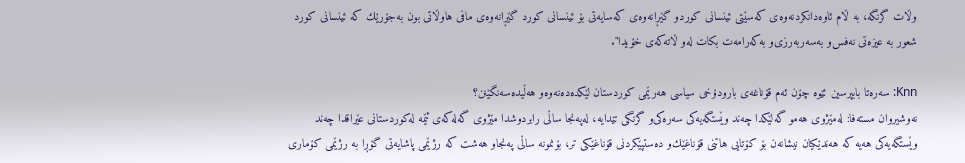وڵات گرنگه‌، به‌ ڵام ئاوه‌دانكردنه‌وه‌ی‌ كه‌سێتی‌ ئینسانی‌ كورد‌و گێڕانه‌وه‌ی‌ كه‌سایه‌تی‌ بۆ ئینسانی‌ كورد گێڕانه‌وه‌ی‌ مافی‌ هاوڵاتی‌ بون به‌جۆرێك كه‌ ئینسانی‌ كورد شعور به‌ عیزه‌تی‌ نه‌فس‌و به‌سه‌ربه‌رزی‌‌و به‌كه‌رامه‌ت بكات له‌و ڵاته‌كه‌ی‌ خۆیدا".

Knn: سه‌ره‌تا بابپرسین ئێوه‌ چۆن ئه‌م قۆناغه‌ی‌ بارودۆخی‌ سیاسی‌ هه‌رێمی‌ كوردستان لێكده‌ده‌نه‌وه‌و هه‌ڵیده‌سه‌نگێنن؟
نه‌وشیروان مسته‌فا: له‌مێژوی‌ هه‌مو گه‌لێكدا چه‌ند وێستگه‌یه‌كی‌ سه‌ره‌كی‌‌و گرنگی‌ تێدایه‌، له‌په‌نجا ساڵی‌ رابردوشدا مێژوی‌ گه‌له‌كه‌ی‌ ئێمه‌ له‌كوردستانی‌ عێراقدا چه‌ند وێستگه‌یه‌كی‌ هه‌یه‌ كه‌ هه‌ندێكیان نیشانه‌ن بۆ كۆتایی هاتنی‌ قۆناغێك‌و ده‌ستپێكردنی‌ قۆناغێكی‌ تر، بۆنمونه‌ ساڵی‌ په‌نجاو هه‌شت كه‌ رژێمی‌ پاشایه‌تی‌ گۆڕا به‌ رژێمی‌ كۆماری‌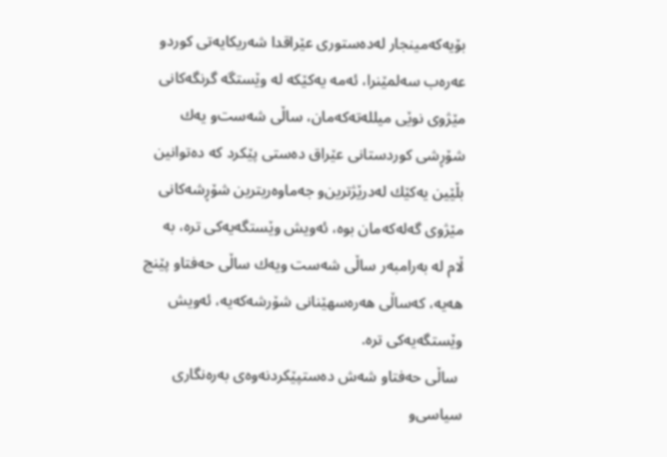بۆیه‌كه‌مینجار له‌ده‌ستوری‌ عێراقدا شه‌ریكایه‌تی‌ كوردو عه‌ره‌ب سه‌لمێنرا، ئه‌مه‌ یه‌كێكه‌ له‌ وێستگه‌ گرنگه‌كانی‌ مێژوی‌ نوێی‌ میلله‌ته‌كه‌مان، ساڵی‌ شه‌ست‌و یه‌ك شۆڕشی‌ كوردستانی‌ عێراق ده‌ستی‌ پێكرد كه‌ ده‌توانین بڵێین یه‌كێك له‌درێژترین‌و جه‌ماوه‌ریترین شۆڕشه‌كانی‌ مێژوی‌ گه‌له‌كه‌مان بوه‌، ئه‌ویش وێستگه‌یه‌كی‌ تره‌، به‌ ڵام له‌ به‌رامبه‌ر ساڵی‌ شه‌ست ویه‌ك ساڵی‌ حه‌فتا‌و پێنج هه‌یه‌، كه‌ساڵی‌ هه‌ره‌سهێنانی‌ شۆرشه‌كه‌یه‌، ئه‌ویش وێستگه‌یه‌كی‌ تره‌.
 ساڵی‌ حه‌فتاو شه‌ش ده‌ستپێكردنه‌وه‌ی‌ به‌ره‌نگاری‌ سیاسی‌‌و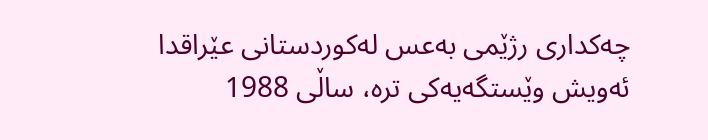چه‌كداری‌ رژێمی‌ به‌عس له‌كوردستانی‌ عێراقدا ئه‌ویش وێستگه‌یه‌كی‌ تره‌، ساڵی‌ 1988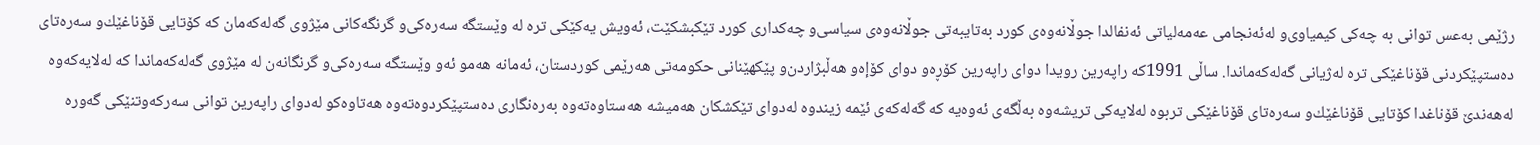رژێمی‌ به‌عس توانی‌ به‌ چه‌كی‌ كیمیاوی‌‌و له‌ئه‌نجامی‌ عه‌مه‌لیاتی‌ ئه‌نفالدا جوڵانه‌وه‌ی‌ كورد به‌تایبه‌تی‌ جوڵانه‌وه‌ی‌ سیاسی‌‌و چه‌كداری‌ كورد تێكبشكێت، ئه‌ویش یه‌كێكی‌ تره‌ له‌ وێستگه‌ سه‌ره‌كی‌‌و گرنگه‌كانی‌ مێژوی‌ گه‌له‌كه‌مان كه‌ كۆتایی قۆناغێك‌و سه‌ره‌تای‌ ده‌ستپێكردنی‌ قۆناغێكی‌ تره‌ له‌ژیانی‌ گه‌له‌كه‌ماندا. ساڵی‌ 1991كه‌ راپه‌رین رویدا دوای‌ راپه‌رین كۆڕه‌و دوای‌ كۆإه‌و هه‌ڵبژاردن‌و پێكهێنانی‌ حكومه‌تی‌ هه‌رێمی‌ كوردستان، ئه‌مانه‌ هه‌مو ئه‌و وێستگه‌ سه‌ره‌كی‌‌و گرنگانه‌ن له‌ مێژوی‌ گه‌له‌كه‌ماندا كه‌ له‌لایه‌كه‌وه‌ له‌هه‌ندێ‌ قۆناغدا كۆتایی قۆناغێك‌و سه‌ره‌تای‌ قۆناغێكی‌ تربوه‌ له‌لایه‌كی‌ تریشه‌وه‌ به‌ڵگه‌ی‌ ئه‌وه‌یه‌ كه‌ گه‌له‌كه‌ی‌ ئێمه‌ زیندوه‌ له‌دوای‌ تێكشكان هه‌میشه‌ هه‌ستاوه‌ته‌وه‌ به‌ره‌نگاری‌ ده‌ستپێكردوه‌ته‌وه‌ هه‌تاوه‌كو له‌دوای‌ راپه‌رین توانی‌ سه‌ركه‌وتنێكی‌ گه‌وره‌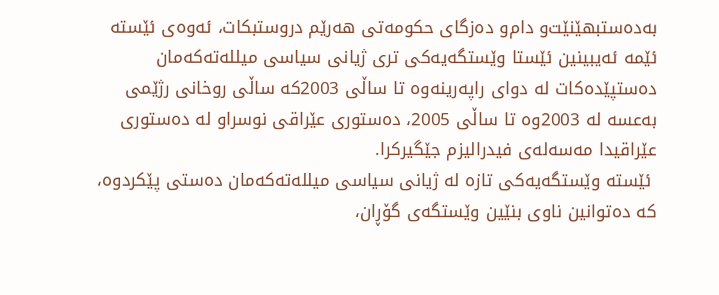به‌ده‌ستبهێنێت‌و دام‌و ده‌زگای‌ حكومه‌تی‌ هه‌رێم دروستبكات، ئه‌وه‌ی‌ ئێسته‌ ئێمه‌ ئه‌یبینین ئێستا وێستگه‌یه‌كی‌ تری‌ ژیانی‌ سیاسی‌ میلله‌ته‌كه‌مان ده‌ستپێده‌كات له‌ دوای‌ راپه‌رینه‌وه‌ تا ساڵی‌ 2003كه‌ ساڵی‌ روخانی‌ رژێمی‌ به‌عسه‌ له‌ 2003وه‌ تا ساڵی‌ 2005، ده‌ستوری‌ عێراقی‌ نوسراو له‌ ده‌ستوری‌ عێراقیدا مه‌سه‌له‌ی‌ فیدرالیزم جێگیركرا.
 ئێسته‌ وێستگه‌یه‌كی‌ تازه‌ له‌ ژیانی‌ سیاسی‌ میلله‌ته‌كه‌مان ده‌ستی‌ پێكردوه‌، كه‌ ده‌توانین ناوی‌ بنێین وێستگه‌ی‌ گۆڕان،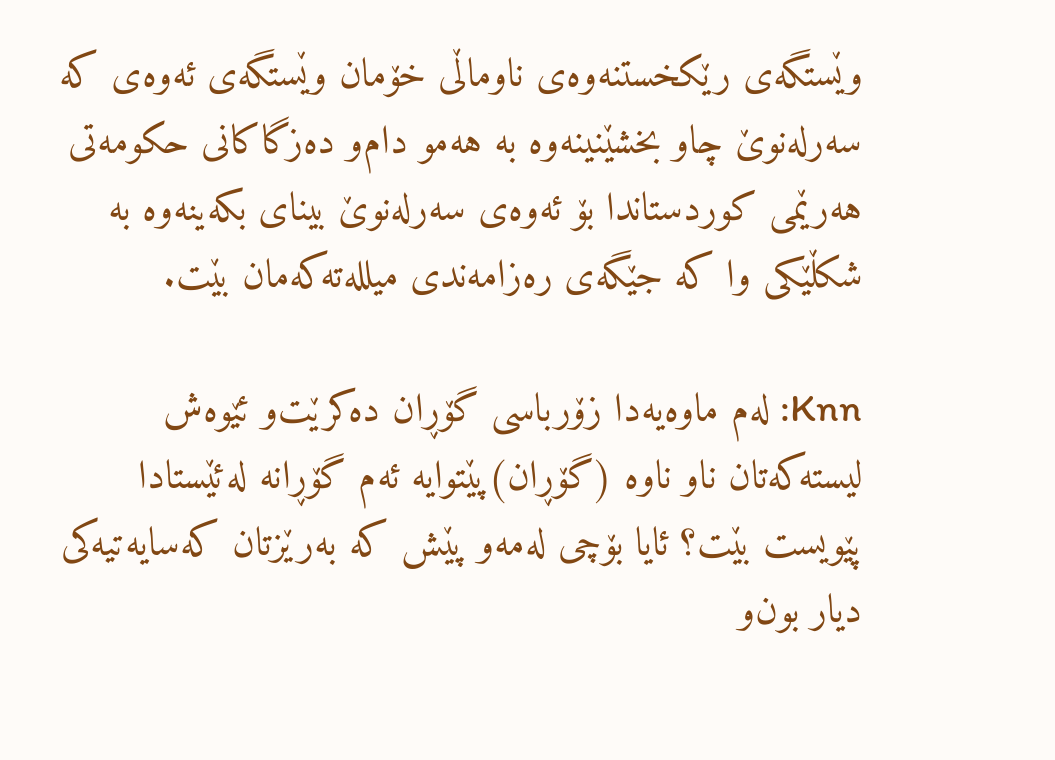وێستگه‌ی‌ رێكخستنه‌وه‌ی‌ ناوماڵی‌ خۆمان وێستگه‌ی‌ ئه‌وه‌ی‌ كه‌ سه‌رله‌نوێ‌ چاو بخشێنینه‌وه‌ به‌ هه‌مو دام‌و ده‌زگاكانی‌ حكومه‌تی‌ هه‌رێمی‌ كوردستاندا بۆ ئه‌وه‌ی‌ سه‌رله‌نوێ‌ بینای‌ بكه‌ینه‌وه‌ به‌ شكڵێكی‌ وا كه‌ جێگه‌ی‌ ره‌زامه‌ندی‌ میلله‌ته‌كه‌مان بێت.

Knn: له‌م ماوه‌یه‌دا زۆرباسی‌ گۆڕان ده‌كرێت‌و ئێوه‌ش لیسته‌كه‌تان ناو ناوه‌ (گۆڕان)پێتوایه‌ ئه‌م گۆڕانه‌ له‌ئێستادا پێویست بێت؟ ئایا بۆچی‌ له‌مه‌و پێش كه‌ به‌رێزتان كه‌سایه‌تیه‌كی‌ دیار بون‌و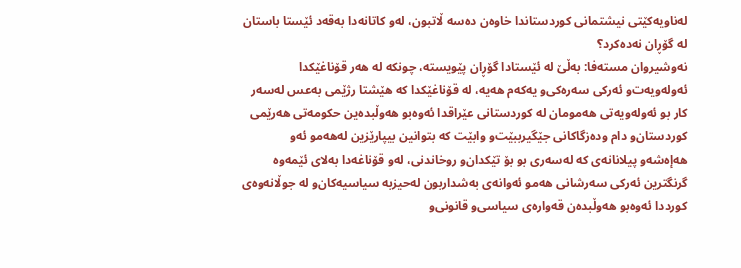له‌ناویه‌كێتی‌ نیشتمانی‌ كوردستاندا خاوه‌ن ده‌سه‌ ڵاتبون، له‌و كاتانه‌دا به‌قه‌د ئێستا باستان له‌ گۆڕان نه‌ده‌كرد؟
نه‌وشیروان مسته‌فا: به‌ڵێ‌ له‌ ئێستادا گۆڕان پێویسته‌، چونكه‌ له‌ هه‌ر قۆناغێكدا ئه‌وله‌ویه‌ت‌و ئه‌ركی‌ سه‌ره‌كی‌‌و یه‌كه‌م هه‌یه‌، له‌ قۆناغێكدا كه‌ هێشتا رژێمی‌ به‌عس له‌سه‌ر كار بو ئه‌وله‌ویه‌تی‌ هه‌مومان له‌ كوردستانی‌ عێراقدا ئه‌وه‌بو هه‌وڵبده‌ین حكومه‌تی‌ هه‌رێمی‌ كوردستان‌و دام وده‌زگاكانی‌ جێگیرببێت‌و وابێت كه‌ بتوانین بیپارێزین له‌هه‌مو ئه‌و هه‌إه‌شه‌و پیلانانه‌ی‌ كه‌ له‌سه‌ری‌ بو بۆ تێكدان‌و روخاندنی‌، له‌و قۆناغه‌دا به‌لای‌ ئێمه‌وه‌ گرنگترین ئه‌ركی‌ سه‌رشانی‌ هه‌مو ئه‌وانه‌ی‌ به‌شداربون له‌حیزبه‌ سیاسیه‌كان‌و له‌ جوڵانه‌وه‌ی‌ كورددا ئه‌وه‌بو هه‌وڵبده‌ن قه‌واره‌ی‌ سیاسی‌‌و قانونی‌‌و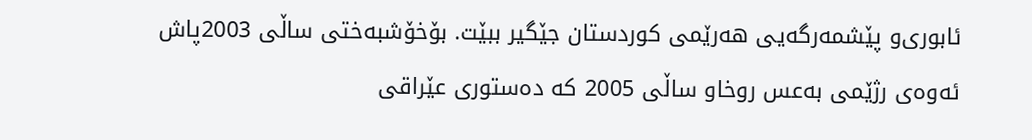ئابوری‌‌و پێشمه‌رگه‌یی هه‌رێمی‌ كوردستان جێگیر ببێت. بۆخۆشبه‌ختی‌ ساڵی‌ 2003پاش ئه‌وه‌ی‌ رژێمی‌ به‌عس روخاو ساڵی‌ 2005 كه‌ ده‌ستوری‌ عێراقی‌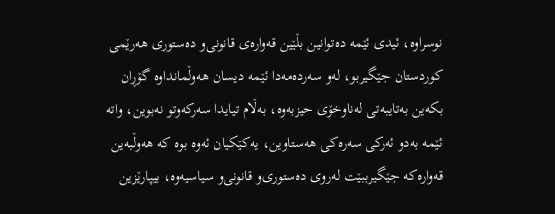نوسراوه‌، ئیدی‌ ئێمه‌ ده‌توانین بڵێین قه‌واره‌ی‌ قانونی‌‌و ده‌ستوری‌ هه‌رێمی‌ كوردستان جێگیربو، له‌و سه‌رده‌مه‌دا ئێمه‌ دیسان هه‌وڵمانداوه‌ گۆڕان بكه‌ین به‌تایبه‌تی‌ له‌ناوخۆی‌ حیزبه‌وه‌، به‌ڵام تیایدا سه‌ركه‌وتو نه‌بوین، واته‌ ئێمه‌ به‌دو ئه‌ركی‌ سه‌ره‌كی‌ هه‌ستاوین، یه‌كێكیان ئه‌وه‌ بوه‌ كه‌ هه‌وڵبه‌ین قه‌واره‌كه‌ جێگیرببێت له‌روی‌ ده‌ستوری‌‌و قانونی‌‌و سیاسیه‌وه‌، بیپارێزین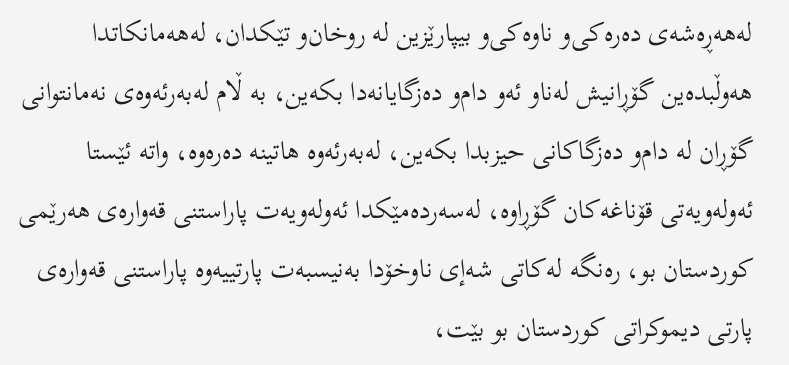له‌هه‌ڕه‌شه‌ی‌ ده‌ره‌كی‌‌و ناوه‌كی‌‌و بیپارێزین له‌ روخان‌و تێكدان، له‌هه‌مانكاتدا هه‌وڵبده‌ین گۆڕانیش له‌ناو ئه‌و دام‌و ده‌زگایانه‌دا بكه‌ین، به‌ ڵام له‌به‌رئه‌وه‌ی‌ نه‌مانتوانی‌ گۆڕان له‌ دام‌و ده‌زگاكانی‌ حیزبدا بكه‌ین، له‌به‌رئه‌وه‌ هاتینه‌ ده‌ره‌وه‌، واته‌ ئێستا ئه‌وله‌ویه‌تی‌ قۆناغه‌كان گۆڕاوه‌، له‌سه‌رده‌مێكدا ئه‌وله‌ویه‌ت پاراستنی‌ قه‌واره‌ی‌ هه‌رێمی‌ كوردستان بو، ره‌نگه‌ له‌كاتی‌ شه‌إی‌ ناوخۆدا به‌نیسبه‌ت پارتییه‌وه‌ پاراستنی‌ قه‌واره‌ی‌ پارتی‌ دیموكراتی‌ كوردستان بو بێت،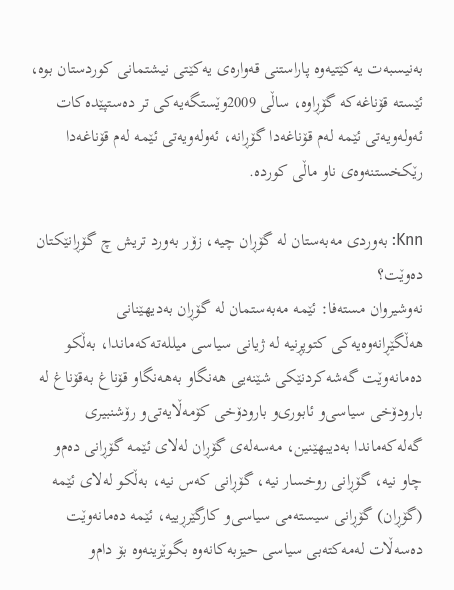به‌نیسبه‌ت یه‌كێتیه‌وه‌ پاراستنی‌ قه‌واره‌ی‌ یه‌كێتی‌ نیشتمانی‌ كوردستان بوه‌، ئێسته‌ قۆناغه‌كه‌ گۆڕاوه‌، ساڵی‌ 2009وێستگه‌یه‌كی‌ تر ده‌ستپێده‌كات ئه‌وله‌ویه‌تی‌ ئێمه‌ له‌م قۆناغه‌دا گۆڕانه‌، ئه‌وله‌ویه‌تی‌ ئێمه‌ له‌م قۆناغه‌دا رێكخستنه‌وه‌ی‌ ناو ماڵی‌ كورده‌.

Knn: به‌وردی‌ مه‌به‌ستان له‌ گۆڕان چیه‌، زۆر به‌ورد تریش چ گۆڕانێكتان ده‌وێت؟
نه‌وشیروان مسته‌فا: ئێمه‌ مه‌به‌ستمان له‌ گۆڕان به‌دیهێنانی‌ هه‌ڵگێڕانه‌وه‌یه‌كی‌ كتوپڕنیه‌ له‌ ژیانی‌ سیاسی‌ میلله‌ته‌كه‌ماندا، به‌ڵكو ده‌مانه‌وێت گه‌شه‌كردنێكی‌ شێنه‌یی هه‌نگاو به‌هه‌نگاو قۆناغ به‌قۆناغ له‌ بارودۆخی‌ سیاسی‌‌و ئابوری‌‌و بارودۆخی‌ كۆمه‌ڵایه‌تی‌‌و رۆشنبیری‌ گه‌له‌كه‌ماندا به‌دیبهێنین، مه‌سه‌له‌ی‌ گۆڕان له‌لای‌ ئێمه‌ گۆڕانی‌ ده‌م‌و چاو نیه‌، گۆڕانی‌ روخسار نیه‌، گۆڕانی‌ كه‌س نیه‌، به‌ڵكو له‌لای‌ ئێمه‌ (گۆڕان) گۆڕانی‌ سیسته‌می‌ سیاسی‌‌و كارگێرڕییه‌، ئێمه‌ ده‌مانه‌وێت ده‌سه‌ڵات له‌مه‌كته‌بی‌ سیاسی‌ حیزبه‌كانه‌وه‌ بگوێزینه‌وه‌ بۆ دام‌و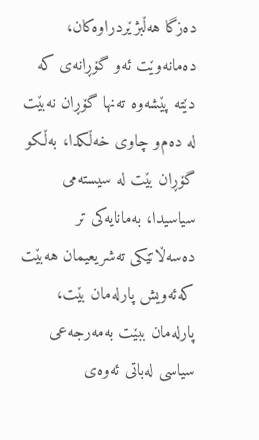ده‌زگا هه‌ڵبژێردراوه‌كان، ده‌مانه‌وێت ئه‌و گۆڕانه‌ی‌ كه‌ دێته‌ پێشه‌وه‌ ته‌نها گۆڕان نه‌بێت له‌ ده‌م‌و چاوی‌ خه‌ڵكدا، به‌ڵكو گۆڕان بێت له‌ سیسته‌می‌ سیاسیدا، به‌مانایه‌كی‌ تر ده‌سه‌ڵاتێكی‌ ته‌شریعیمان هه‌بێت كه‌ئه‌ویش پارله‌مان بێت، پارله‌مان ببێت به‌مه‌رجه‌عی‌ سیاسی‌ له‌باتی‌ ئه‌وه‌ی‌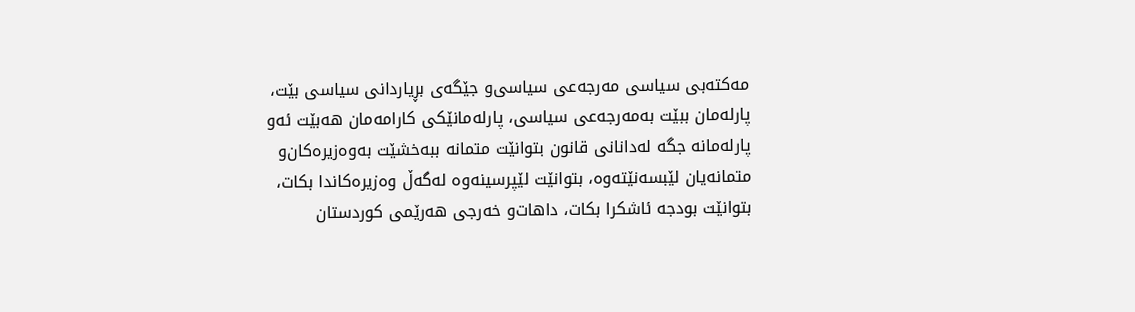مه‌كته‌بی‌ سیاسی‌ مه‌رجه‌عی‌ سیاسی‌‌و جێگه‌ی‌ بڕیاردانی‌ سیاسی‌ بێت، پارله‌مان ببێت به‌مه‌رجه‌عی‌ سیاسی‌، پارله‌مانێكی‌ كارامه‌مان هه‌بێت ئه‌و پارله‌مانه‌ جگه‌ له‌دانانی‌ قانون بتوانێت متمانه‌ ببه‌خشێت به‌وه‌زیره‌كان‌و متمانه‌یان لێبسه‌نێته‌وه‌، بتوانێت لێپرسینه‌وه‌ له‌گه‌ڵ وه‌زیره‌كاندا بكات، بتوانێت بودجه‌ ئاشكرا بكات، داهات‌و خه‌رجی‌ هه‌رێمی‌ كوردستان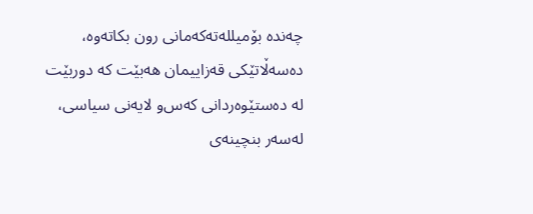چه‌نده‌ بۆمیلله‌ته‌كه‌مانی‌ رون بكاته‌وه‌، ده‌سه‌ڵاتێكی‌ قه‌زاییمان هه‌بێت كه‌ دوربێت له‌ ده‌ستێوه‌ردانی‌ كه‌س‌و لایه‌نی‌ سیاسی‌، له‌سه‌ر بنچینه‌ی‌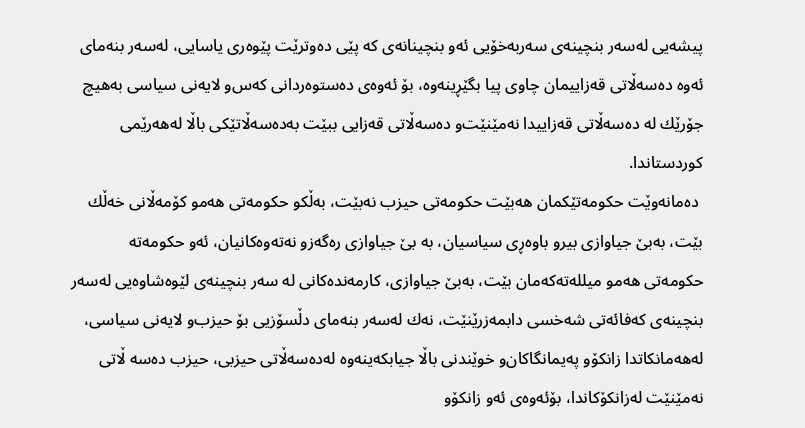پیشه‌یی له‌سه‌ر بنچینه‌ی‌ سه‌ربه‌خۆیی ئه‌و بنچینانه‌ی‌ كه‌ پێی‌ ده‌وترێت پێوه‌ری‌ یاسایی‌، له‌سه‌ر بنه‌مای‌ ئه‌وه‌ ده‌سه‌ڵاتی‌ قه‌زاییمان چاوی‌ پیا بگێڕینه‌وه‌، بۆ ئه‌وه‌ی‌ ده‌ستوه‌ردانی‌ كه‌س‌و لایه‌نی‌ سیاسی‌ به‌هیچ جۆرێك له‌ ده‌سه‌ڵاتی‌ قه‌زاییدا نه‌مێنێت‌و ده‌سه‌ڵاتی‌ قه‌زایی ببێت به‌ده‌سه‌ڵاتێكی‌ باڵا له‌هه‌رێمی‌ كوردستاندا.
 ده‌مانه‌وێت حكومه‌تێكمان هه‌بێت حكومه‌تی‌ حیزب نه‌بێت، به‌ڵكو حكومه‌تی‌ هه‌مو كۆمه‌ڵانی‌ خه‌ڵك بێت، به‌بێ‌ جیاوازی‌ بیرو باوه‌ڕی‌ سیاسیان، به‌ بێ‌ جیاوازی‌ ره‌گه‌زو نه‌ته‌وه‌كانیان، ئه‌و حكومه‌ته‌ حكومه‌تی‌ هه‌مو میلله‌ته‌كه‌مان بێت، به‌بێ‌ جیاوازی‌، كارمه‌نده‌كانی‌ له‌ سه‌ر بنچینه‌ی‌ لێوه‌شاوه‌یی له‌سه‌ر بنچینه‌ی‌ كه‌فائه‌تی‌ شه‌خسی‌ دابمه‌زرێنێت، نه‌ك له‌سه‌ر بنه‌مای‌ دڵسۆزیی‌ بۆ حیزب‌و لایه‌نی‌ سیاسی‌، له‌هه‌مانكاتدا زانكۆ‌و په‌یمانگاكان‌و خوێندنی‌ باڵا جیابكه‌ینه‌وه‌ له‌ده‌سه‌ڵاتی‌ حیزبی‌، حیزب ده‌سه‌ ڵاتی‌ نه‌مێنێت له‌زانكۆكاندا، بۆئه‌وه‌ی‌ ئه‌و زانكۆو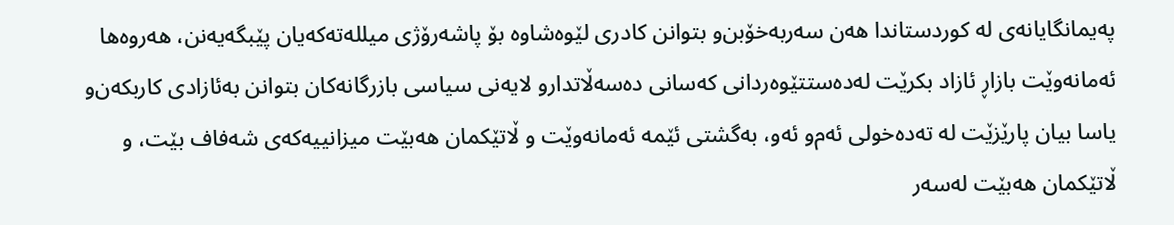په‌یمانگایانه‌ی‌ له‌ كوردستاندا هه‌ن سه‌ربه‌خۆبن‌و بتوانن كادری‌ لێوه‌شاوه‌ بۆ پاشه‌رۆژی‌ میلله‌ته‌كه‌یان پێبگه‌یه‌نن، هه‌روه‌ها ئه‌مانه‌وێت بازاڕ ئازاد بكرێت له‌ده‌ستتێوه‌ردانی‌ كه‌سانی‌ ده‌سه‌ڵاتدارو لایه‌نی‌ سیاسی‌ بازرگانه‌كان بتوانن به‌ئازادی‌ كاربكه‌ن‌و یاسا بیان پارێزێت له‌ ته‌ده‌خولی‌ ئه‌م‌و ئه‌و، به‌گشتی‌ ئێمه‌ ئه‌مانه‌وێت و ڵاتێكمان هه‌بێت میزانییه‌كه‌ی‌ شه‌فاف بێت، و ڵاتێكمان هه‌بێت له‌سه‌ر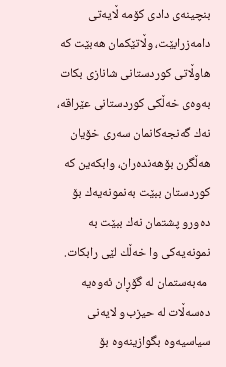بنچینه‌ی‌ دادی‌ كۆمه‌ ڵایه‌تی‌ دامه‌زرابێت، وڵاتێكمان هه‌بێت كه‌ هاوڵاتی‌ كوردستانی‌ شانازی‌ بكات به‌وه‌ی‌ خه‌ڵكی‌ كوردستانی‌ عێراقه‌، نه‌ك گه‌نجه‌كانمان سه‌ری‌ خۆیان هه‌ڵگرن بۆهه‌نده‌ران، وابكه‌ین كه‌ كوردستان ببێت به‌نمونه‌یه‌ك بۆ ده‌ورو پشتمان نه‌ك ببێت به‌ نمونه‌یه‌كی‌ وا خه‌ڵك لێی‌ رابكات.
 مه‌به‌ستمان له‌ گۆڕان ئه‌وه‌یه‌ ده‌سه‌ڵات له‌ حیزب‌و لایه‌نی‌ سیاسیه‌وه‌ بگوازینه‌وه‌ بۆ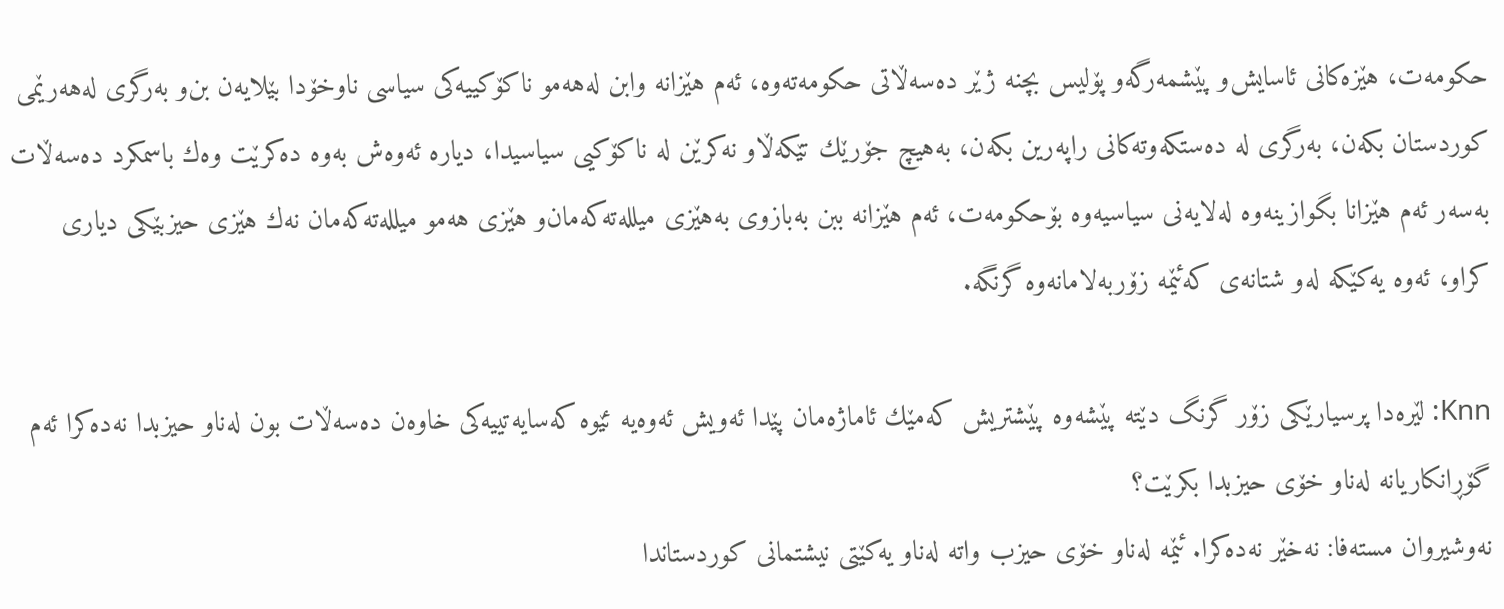حكومه‌ت، هێزه‌كانی‌ ئاسایش‌و پێشمه‌رگه‌و پۆلیس بچنه‌ ژێر ده‌سه‌ڵاتی‌ حكومه‌ته‌وه‌، ئه‌م هێزانه‌ وابن له‌هه‌مو ناكۆكییه‌كی‌ سیاسی‌ ناوخۆدا بێلایه‌ن بن‌و به‌رگری‌ له‌هه‌رێمی‌ كوردستان بكه‌ن، به‌رگری‌ له‌ ده‌ستكه‌وته‌كانی‌ راپه‌رین بكه‌ن، به‌هیچ جۆرێك تێكه‌ڵاو نه‌كرێن له‌ ناكۆكیی‌ سیاسیدا، دیاره‌ ئه‌وه‌ش به‌وه‌ ده‌كرێت وه‌ك باسمكرد ده‌سه‌ڵات به‌سه‌ر ئه‌م هێزانا بگوازینه‌وه‌ له‌لایه‌نی‌ سیاسیه‌وه‌ بۆحكومه‌ت، ئه‌م هێزانه‌ ببن به‌بازوی‌ به‌هێزی‌ میلله‌ته‌كه‌مان‌و هێزی‌ هه‌مو میلله‌ته‌كه‌مان نه‌ك هێزی‌ حیزبێكی‌ دیاری‌ كراو، ئه‌وه‌ یه‌كێكه‌ له‌و شتانه‌ی‌ كه‌ئێمه‌ زۆربه‌لامانه‌وه‌ گرنگه‌.

Knn: لێره‌دا پرسیارێكی‌ زۆر گرنگ دێته‌ پێشه‌وه‌ پێشتریش كه‌مێك ئاماژه‌مان پێدا ئه‌ویش ئه‌وه‌یه‌ ئێوه‌ كه‌سایه‌تییه‌كی‌ خاوه‌ن ده‌سه‌ڵات بون له‌ناو حیزبدا نه‌ده‌كرا ئه‌م گۆڕانكاریانه‌ له‌ناو خۆی‌ حیزبدا بكرێت؟
نه‌وشیروان مسته‌فا: نه‌خێر نه‌ده‌كرا. ئێمه‌ له‌ناو خۆی‌ حیزب واته‌ له‌ناو یه‌كێتی‌ نیشتمانی‌ كوردستاندا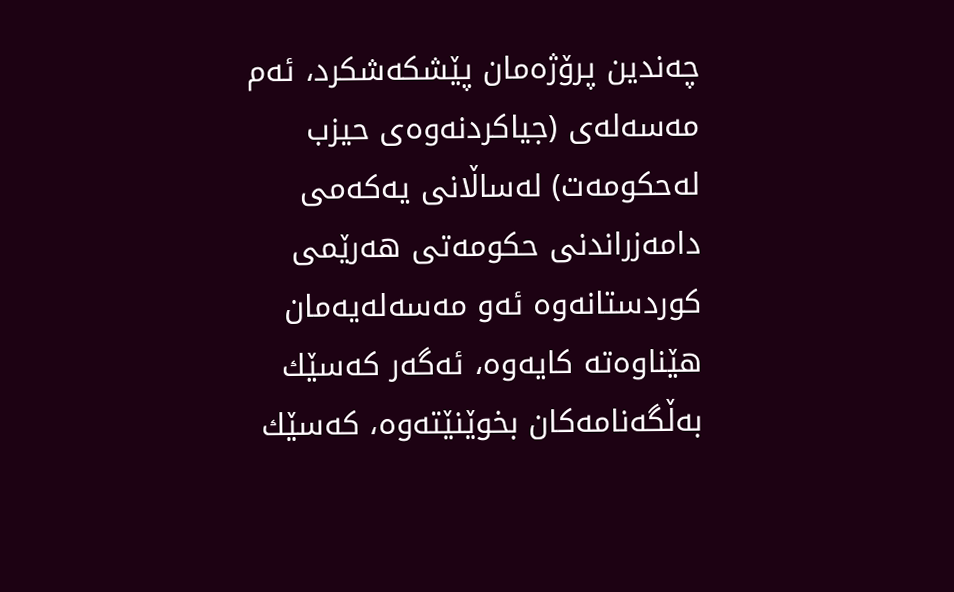چه‌ندین پرۆژه‌مان پێشكه‌شكرد، ئه‌م مه‌سه‌له‌ی‌ (جیاكردنه‌وه‌ی‌ حیزب له‌حكومه‌ت) له‌ساڵانی‌ یه‌كه‌می‌ دامه‌زراندنی‌ حكومه‌تی‌ هه‌رێمی‌ كوردستانه‌وه‌ ئه‌و مه‌سه‌له‌یه‌مان هێناوه‌ته‌ كایه‌وه‌، ئه‌گه‌ر كه‌سێك به‌ڵگه‌نامه‌كان بخوێنێته‌وه‌، كه‌سێك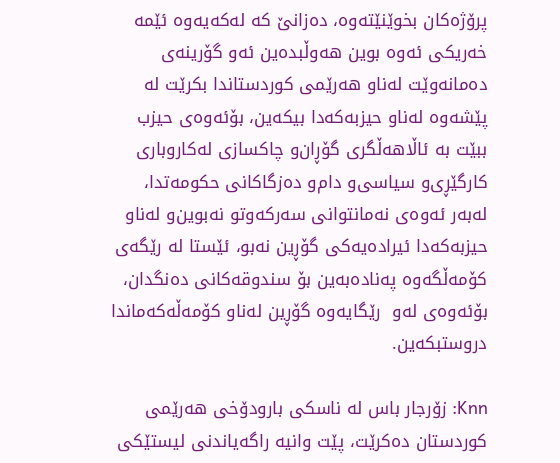پرۆژه‌كان بخوێنێته‌وه‌، ده‌زانێ‌ كه‌ له‌كه‌یه‌وه‌ ئێمه‌ خه‌ریكی‌ ئه‌وه‌ بوین هه‌وڵبده‌ین ئه‌و گۆرینه‌ی‌ ده‌مانه‌وێت له‌ناو هه‌رێمی‌ كوردستاندا بكرێت له‌ پێشه‌وه‌ له‌ناو حیزبه‌كه‌دا بیكه‌ین، بۆئه‌وه‌ی‌ حیزب ببێت به‌ ئاڵاهه‌ڵگری‌ گۆڕان‌و چاكسازی‌ له‌كاروباری‌ كارگێڕی‌‌و سیاسی‌‌و دام‌و ده‌زگاكانی‌ حكومه‌تدا، له‌به‌ر ئه‌وه‌ی‌ نه‌مانتوانی‌ سه‌ركه‌وتو نه‌بوین‌و له‌ناو حیزبه‌كه‌دا ئیراده‌یه‌كی‌ گۆڕین نه‌بو، ئێستا له‌ رێگه‌ی‌ كۆمه‌ڵگه‌وه‌ په‌ناده‌به‌ین بۆ سندوقه‌كانی‌ ده‌نگدان، بۆئه‌وه‌ی‌ له‌و  رێگایه‌وه‌ گۆڕین له‌ناو كۆمه‌ڵه‌كه‌ماندا دروستبكه‌ین.

Knn: زۆرجار باس له‌ ناسكی‌ بارودۆخی‌ هه‌رێمی‌ كوردستان ده‌كرێت، پێت وانیه‌ راگه‌یاندنی‌ لیستێكی‌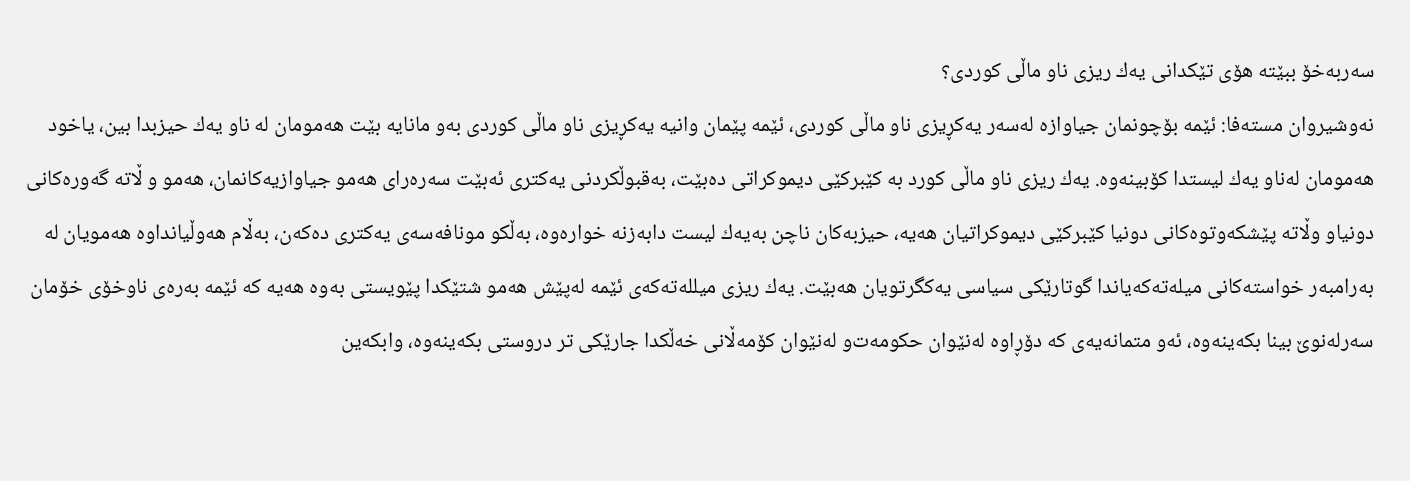سه‌ربه‌خۆ ببێته‌ هۆی‌ تێكدانی‌ یه‌ك ریزی‌ ناو ماڵی‌ كوردی‌؟
نه‌وشیروان مسته‌فا: ئێمه‌ بۆچونمان جیاوازه‌ له‌سه‌ر یه‌كڕیزی‌ ناو ماڵی‌ كوردی‌، ئێمه‌ پێمان وانیه‌ یه‌كڕیزی‌ ناو ماڵی‌ كوردی‌ به‌و مانایه‌ بێت هه‌مومان له‌ ناو یه‌ك حیزبدا بین، یاخود هه‌مومان له‌ناو یه‌ك لیستدا كۆبینه‌وه‌. یه‌ك ریزی‌ ناو ماڵی‌ كورد به‌ كێبركێی‌ دیموكراتی‌ ده‌بێت، به‌قبوڵكردنی‌ یه‌كتری‌ ئه‌بێت سه‌ره‌رای‌ هه‌مو جیاوازیه‌كانمان، هه‌مو و ڵاته‌ گه‌وره‌كانی‌ دونیا‌و وڵاته‌ پێشكه‌وتوه‌كانی‌ دونیا كێبركێی‌ دیموكراتیان هه‌یه‌، حیزبه‌كان ناچن به‌یه‌ك لیست دابه‌زنه‌ خواره‌وه‌، به‌ڵكو مونافه‌سه‌ی‌ یه‌كتری‌ ده‌كه‌ن، به‌ڵام هه‌وڵیانداوه‌ هه‌مویان له‌ به‌رامبه‌ر خواسته‌كانی‌ میله‌ته‌كه‌یاندا گوتارێكی‌ سیاسی‌ یه‌كگرتویان هه‌بێت. یه‌ك ریزی‌ میلله‌ته‌كه‌ی‌ ئێمه‌ له‌پێش هه‌مو شتێكدا پێویستی‌ به‌وه‌ هه‌یه‌ كه‌ ئێمه‌ به‌ره‌ی‌ ناوخۆی‌ خۆمان سه‌رله‌نوێ‌ بینا بكه‌ینه‌وه‌، ئه‌و متمانه‌یه‌ی‌ كه‌ دۆڕاوه‌ له‌نێوان حكومه‌ت‌و له‌نێوان كۆمه‌ڵانی‌ خه‌ڵكدا جارێكی‌ تر دروستی‌ بكه‌ینه‌وه‌، وابكه‌ین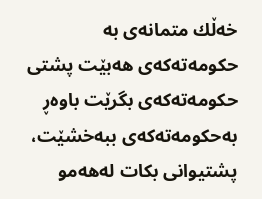خه‌ڵك متمانه‌ی‌ به‌ حكومه‌ته‌كه‌ی‌ هه‌بێت پشتی‌ حكومه‌ته‌كه‌ی‌ بگرێت باوه‌ڕ به‌حكومه‌ته‌كه‌ی‌ ببه‌خشێت، پشتیوانی‌ بكات له‌هه‌مو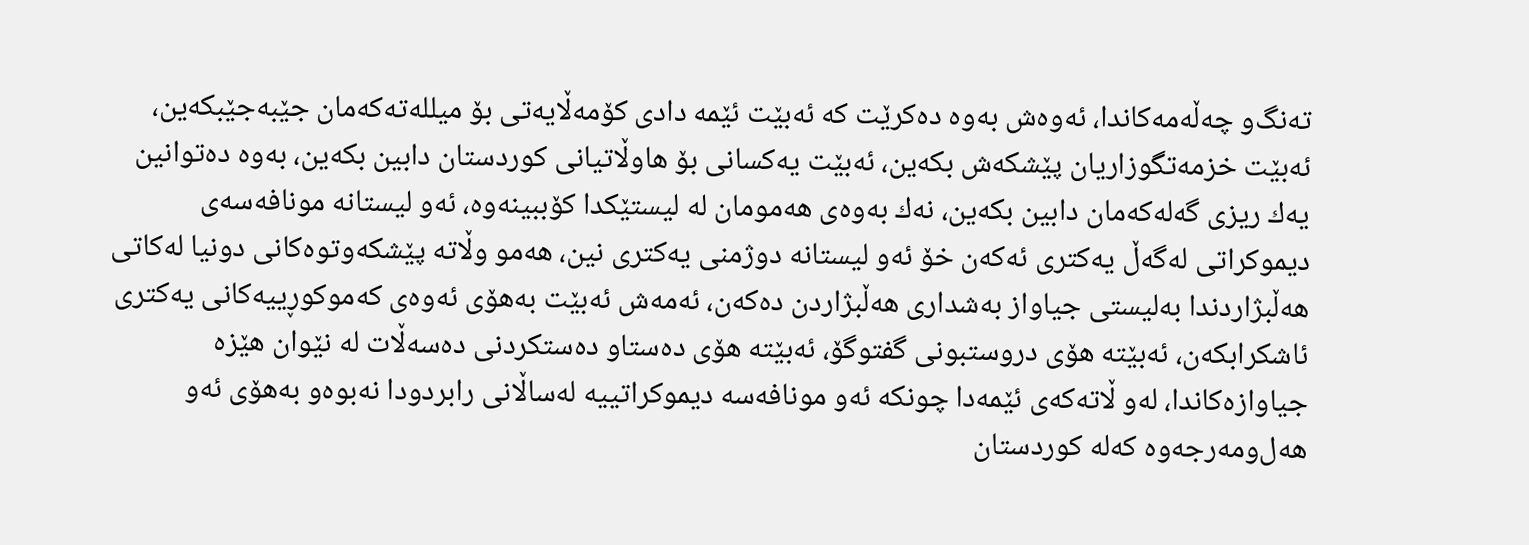ته‌نگ‌و چه‌ڵه‌مه‌كاندا، ئه‌وه‌ش به‌وه‌ ده‌كرێت كه‌ ئه‌بێت ئێمه‌ دادی‌ كۆمه‌ڵایه‌تی‌ بۆ میلله‌ته‌كه‌مان جێبه‌جێبكه‌ین، ئه‌بێت خزمه‌تگوزاریان پێشكه‌ش بكه‌ین، ئه‌بێت یه‌كسانی‌ بۆ هاوڵاتیانی‌ كوردستان دابین بكه‌ین، به‌وه‌ ده‌توانین یه‌ك ریزی‌ گه‌له‌كه‌مان دابین بكه‌ین، نه‌ك به‌وه‌ی‌ هه‌مومان له‌ لیستێكدا كۆببینه‌وه‌، ئه‌و لیستانه‌ مونافه‌سه‌ی‌ دیموكراتی‌ له‌گه‌ڵ یه‌كتری‌ ئه‌كه‌ن خۆ ئه‌و لیستانه‌ دوژمنی‌ یه‌كتری‌ نین، هه‌مو وڵاته‌ پێشكه‌وتوه‌كانی‌ دونیا له‌كاتی‌ هه‌ڵبژاردندا به‌لیستی‌ جیاواز به‌شداری‌ هه‌ڵبژاردن ده‌كه‌ن، ئه‌مه‌ش ئه‌بێت به‌هۆی‌ ئه‌وه‌ی‌ كه‌موكوڕییه‌كانی‌ یه‌كتری‌ ئاشكرابكه‌ن، ئه‌بێته‌ هۆی‌ دروستبونی‌ گفتوگۆ، ئه‌بێته‌ هۆی‌ ده‌ستاو ده‌ستكردنی‌ ده‌سه‌ڵات له‌ نێوان هێزه‌ جیاوازه‌كاندا، له‌و ڵاته‌كه‌ی‌ ئێمه‌دا چونكه‌ ئه‌و مونافه‌سه‌ دیموكراتییه‌ له‌ساڵانی‌ رابردودا نه‌بوه‌‌و به‌هۆی‌ ئه‌و هه‌ل‌ومه‌رجه‌وه‌ كه‌له‌ كوردستان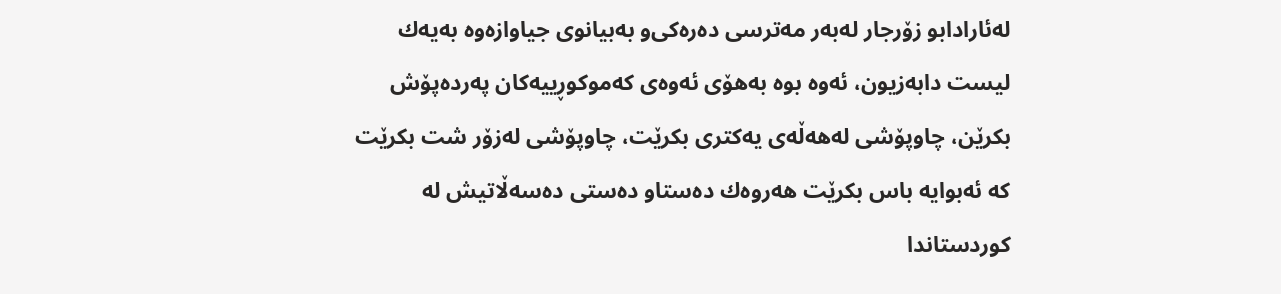له‌ئارادابو زۆرجار له‌به‌ر مه‌ترسی‌ ده‌ره‌كی‌‌و به‌بیانوی‌ جیاوازه‌وه‌ به‌یه‌ك لیست دابه‌زیون، ئه‌وه‌ بوه‌ به‌هۆی‌ ئه‌وه‌ی‌ كه‌موكوڕییه‌كان په‌رده‌پۆش بكرێن، چاوپۆشی‌ له‌هه‌ڵه‌ی‌ یه‌كتری‌ بكرێت، چاوپۆشی‌ له‌زۆر شت بكرێت كه‌ ئه‌بوایه‌ باس بكرێت هه‌روه‌ك ده‌ستاو ده‌ستی‌ ده‌سه‌ڵاتیش له‌ كوردستاندا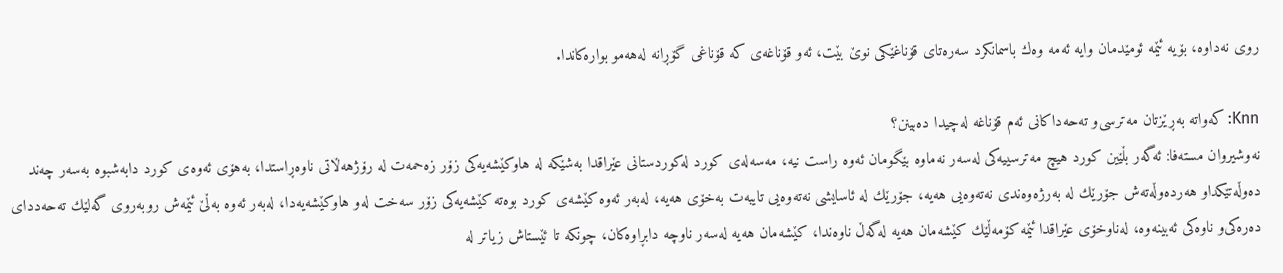روی‌ نه‌داوه‌، بۆیه‌ ئێمه‌ ئومێدمان وایه‌ ئه‌مه‌ وه‌ك باسمانكرد سه‌ره‌تای‌ قۆناغێكی‌ نوێ‌ بێت، ئه‌و قۆناغه‌ی‌ كه‌ قۆناغی‌ گۆڕانه‌ له‌هه‌مو بواره‌كاندا.

Knn: كه‌واته‌ به‌ڕێزتان مه‌ترسی‌‌و ته‌حه‌داكانی‌ ئه‌م قۆناغه‌ له‌چیدا ده‌بینن؟
نه‌وشیروان مسته‌فا: ئه‌گه‌ر بڵێین كورد هیچ مه‌ترسییه‌كی‌ له‌سه‌ر نه‌ماوه‌ بێگومان ئه‌وه‌ راست نیه‌، مه‌سه‌له‌ی‌ كورد له‌كوردستانی‌ عێراقدا به‌شێكه‌ له‌ هاوكێشه‌یه‌كی‌ زۆر زه‌حمه‌ت له‌ رۆژهه‌ڵاتی‌ ناوه‌ڕاستدا، به‌هۆی‌ ئه‌وه‌ی‌ كورد دابه‌شبوه‌ به‌سه‌ر چه‌ند ده‌وڵه‌تێكدا‌و هه‌رده‌وڵه‌ته‌ش جۆرێك له‌ به‌رژه‌وه‌ندی‌ نه‌ته‌وه‌یی‌ هه‌یه‌، جۆرێك له‌ ئاسایشی‌ نه‌ته‌وه‌یی تایبه‌ت به‌خۆی‌ هه‌یه‌، له‌به‌ر ئه‌وه‌ كێشه‌ی‌ كورد بوه‌ته‌ كێشه‌یه‌كی‌ زۆر سه‌خت له‌و هاوكێشه‌یه‌دا، له‌به‌ر ئه‌وه‌ به‌ڵێ‌ ئێمه‌ش روبه‌روی‌ گه‌لێك ته‌حه‌ددای‌ ده‌ره‌كی‌‌و ناوه‌كی‌ ئه‌بینه‌وه‌، له‌ناوخۆی‌ عێراقدا ئێمه‌ كۆمه‌ڵێك كێشه‌مان هه‌یه‌ له‌گه‌ڵ ناوه‌ندا، كێشه‌مان هه‌یه‌ له‌سه‌ر ناوچه‌ دابڕاوه‌كان، چونكه‌ تا ئێستاش زیاتر له‌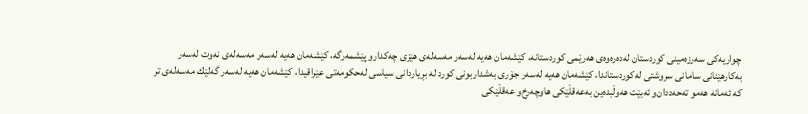چواریه‌كی‌ سه‌رزه‌مینی‌ كوردستان له‌ده‌ره‌وه‌ی‌ هه‌رێمی‌ كوردستانه‌، كێشه‌مان هه‌یه‌ له‌سه‌ر مه‌سه‌له‌ی‌ هێزی‌ چه‌كدارو پێشمه‌رگه‌، كێشه‌مان هه‌یه‌ له‌سه‌ر مه‌سه‌له‌ی‌ نه‌وت له‌سه‌ر به‌كارهێنانی‌ سامانی‌ سروشتی‌ له‌كوردستاندا، كێشه‌مان هه‌یه‌ له‌سه‌ر جۆری‌ به‌شداربونی‌ كورد له‌ بڕیاردانی‌ سیاسی له‌حكومه‌تی‌ عێراقیدا، كێشه‌مان هه‌یه‌ له‌سه‌ر گه‌لێك مه‌سه‌له‌ی‌ تر كه‌ ئه‌مانه‌ هه‌مو ته‌حه‌ددان‌و ئه‌بێت هه‌وڵبده‌ین به‌عه‌قڵێكی‌ هاوچه‌رخ‌و عه‌قڵێكی‌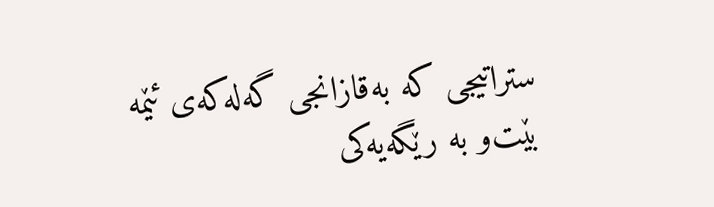ستراتیجی‌ كه‌ به‌قازانجی‌ گه‌له‌كه‌ی‌ ئێمه‌ بێت‌و به‌ رێگه‌یه‌كی‌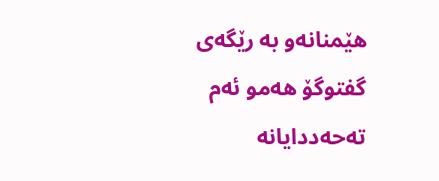هێمنانه‌و به‌ رێگه‌ی‌ گفتوگۆ هه‌مو ئه‌م ته‌حه‌ددایانه‌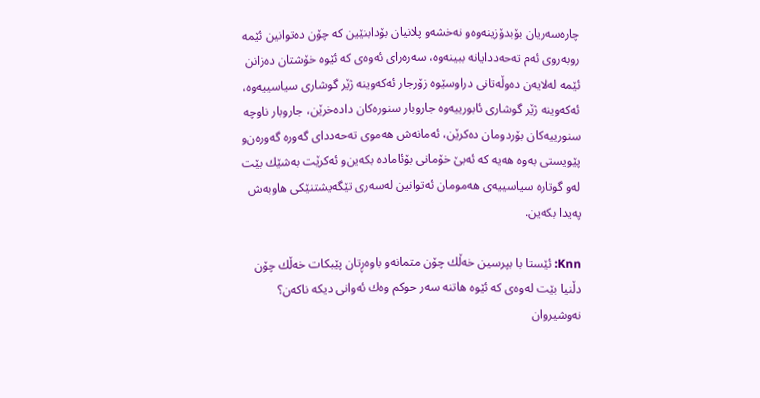چاره‌سه‌ریان بۆبدۆزینه‌وه‌‌و نه‌خشه‌و پلانیان بۆدابنێین كه‌ چۆن ده‌توانین ئێمه‌ روبه‌روی‌ ئه‌م ته‌حه‌ددایانه‌ ببینه‌وه‌، سه‌ره‌رای‌ ئه‌وه‌ی‌ كه‌ ئێوه‌ خۆشتان ده‌زانن ئێمه‌ له‌لایه‌ن ده‌وڵه‌تانی‌ دراوسێوه‌ زۆرجار ئه‌كه‌وینه‌ ژێر گوشاری‌ سیاسییه‌وه‌، ئه‌كه‌وینه‌ ژێر گوشاری‌ ئابورییه‌وه‌ جاروبار سنوره‌كان داده‌خرێن، جاروبار ناوچه‌ سنورییه‌كان بۆردومان ده‌كرێن، ئه‌مانه‌ش هه‌موی‌ ته‌حه‌ددای‌ گه‌وره‌ گه‌وره‌ن‌و پێویستی‌ به‌وه‌ هه‌یه‌ كه‌ ئه‌بێ‌ خۆمانی‌ بۆئاماده‌ بكه‌ین‌و ئه‌كرێت به‌شێك بێت له‌و گوتاره‌ سیاسییه‌ی‌ هه‌مومان ئه‌توانین له‌سه‌ری‌ تێگه‌یشتنێكی‌ هاوبه‌ش په‌یدا بكه‌ین.

Knn: ئێستا با بپرسین خه‌ڵك چۆن متمانه‌و باوه‌ڕتان پێبكات خه‌ڵك چۆن دڵنیا بێت له‌وه‌ی‌ كه‌ ئێوه‌ هاتنه‌ سه‌ر حوكم وه‌ك ئه‌وانی‌ دیكه‌ ناكه‌ن؟
نه‌وشیروان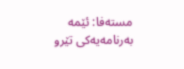مسته‌فا: ئێمه‌ به‌رنامه‌یه‌كی‌ تێرو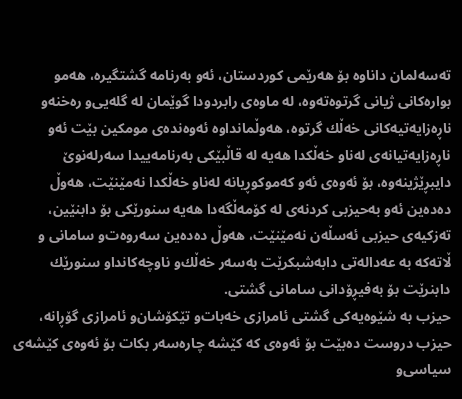ته‌سه‌لمان داناوه‌ بۆ هه‌رێمی‌ كوردستان، ئه‌و به‌رنامه‌ گشتگیره‌، هه‌مو بواره‌كانی‌ ژیانی‌ گرتوه‌ته‌وه‌، له‌ ماوه‌ی‌ رابردودا گوێمان له‌ گله‌یی‌و ره‌خنه‌و ناڕه‌زایه‌تیه‌كانی‌ خه‌ڵك گرتوه‌، هه‌وڵمانداوه‌ ئه‌وه‌نده‌ی‌ مومكین بێت ئه‌و ناڕه‌زایه‌تیانه‌ی‌ له‌ناو خه‌ڵكدا هه‌یه‌ له‌ قاڵبێكی‌ به‌رنامه‌ییدا سه‌رله‌نوێ‌ دایبڕێژینه‌وه‌، بۆ ئه‌وه‌ی‌ ئه‌و كه‌موكوڕیانه‌ له‌ناو خه‌ڵكدا نه‌مێنێت، هه‌وڵ‌ ده‌ده‌ین ئه‌و به‌حیزبی‌ كردنه‌ی‌ له‌ كۆمه‌ڵگه‌دا هه‌یه‌ سنورێكی‌ بۆ دابنێین، ته‌زكیه‌ی‌ حیزبی‌ ئه‌سڵه‌ن نه‌مێنێت، هه‌وڵ‌ ده‌ده‌ین سه‌روه‌ت‌و سامانی‌ و ڵاته‌كه‌ به‌ عه‌داله‌تی‌ دابه‌شبكرێت به‌سه‌ر خه‌ڵك‌و ناوچه‌كاندا‌و سنورێك دابنرێت بۆ به‌فیڕۆدانی‌ سامانی‌ گشتی‌.
حیزب به‌ شێوه‌یه‌كی‌ گشتی‌ ئامرازی‌ خه‌بات‌و تێكۆشان‌و ئامرازی‌ گۆڕانه‌، حیزب دروست ده‌بێت بۆ ئه‌وه‌ی‌ كه‌ كێشه‌ چاره‌سه‌ر بكات بۆ ئه‌وه‌ی‌ كێشه‌ی‌ سیاسی‌‌و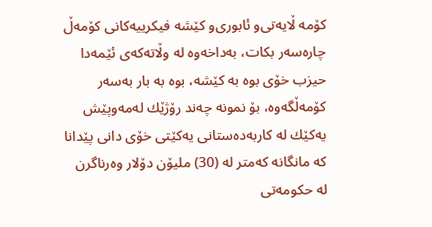كۆمه‌ ڵایه‌تی‌‌و ئابوری‌‌و كێشه‌ فیكرییه‌كانی‌ كۆمه‌ڵ‌ چاره‌سه‌ر بكات، به‌داخه‌وه‌ له‌ وڵاته‌كه‌ی‌ ئێمه‌دا حیزب خۆی‌ بوه‌ به‌ كێشه‌، بوه‌ به‌ بار به‌سه‌ر كۆمه‌ڵگه‌وه‌، بۆ نمونه‌ چه‌ند رۆژێك له‌مه‌وپێش یه‌كێك له‌ كاربه‌ده‌ستانی‌ یه‌كێتی‌ خۆی‌ دانی‌ پێدانا كه‌ مانگانه‌ كه‌متر له‌ (30) ملیۆن دۆلار وه‌رناگرن له‌ حكومه‌تی‌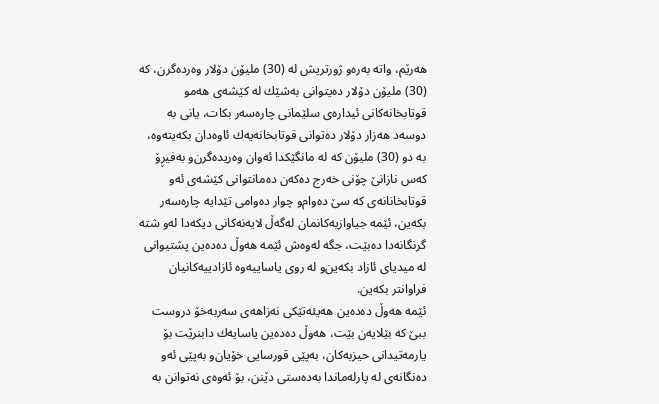هه‌رێم، واته‌ به‌ره‌و ژورتریش له‌ (30) ملیۆن دۆلار وه‌رده‌گرن، كه‌ (30) ملیۆن دۆلار ده‌یتوانی‌ به‌شێك له‌ كێشه‌ی‌ هه‌مو قوتابخانه‌كانی‌ ئیداره‌ی‌ سلێمانی‌ چاره‌سه‌ر بكات، یانی‌ به‌ دوسه‌د هه‌زار دۆلار ده‌توانی‌ قوتابخانه‌یه‌ك ئاوه‌دان بكه‌یته‌وه‌، به‌ دو (30) ملیۆن كه‌ له‌ مانگێكدا ئه‌وان وه‌ریده‌گرن‌و به‌فیڕۆ كه‌س نازانێ‌ چۆنی‌ خه‌رج ده‌كه‌ن ده‌مانتوانی‌ كێشه‌ی‌ ئه‌و قوتابخانانه‌ی‌ كه‌ سێ‌ ده‌وام‌و چوار ده‌وامی‌ تێدایه‌ چاره‌سه‌ر بكه‌ین، ئێمه‌ جیاوازیه‌كانمان له‌گه‌ڵ‌ لایه‌نه‌كانی‌ دیكه‌دا له‌و شته‌ گرنگانه‌دا ده‌بێت، جگه‌ له‌وه‌ش ئێمه‌ هه‌وڵ‌ ده‌ده‌ین پشتیوانی‌ له‌ میدیای‌ ئازاد بكه‌ین‌و له‌ روی‌ یاساییه‌وه‌ ئازادییه‌كانیان فراوانتر بكه‌ین.
ئێمه‌ هه‌وڵ‌ ده‌ده‌ین هه‌یئه‌تێكی‌ نه‌زاهه‌ی‌ سه‌ربه‌خۆ دروست ببێ‌ كه‌ بێلایه‌ن بێت، هه‌وڵ‌ ده‌ده‌ین یاسایه‌ك دابنرێت بۆ یارمه‌تیدانی‌ حیزبه‌كان، به‌پێی‌ قورسایی خۆیان‌و به‌پێی‌ ئه‌و ده‌نگانه‌ی‌ له‌ پارله‌ماندا به‌ده‌ستی‌ دێنن، بۆ ئه‌وه‌ی‌ نه‌توانن به‌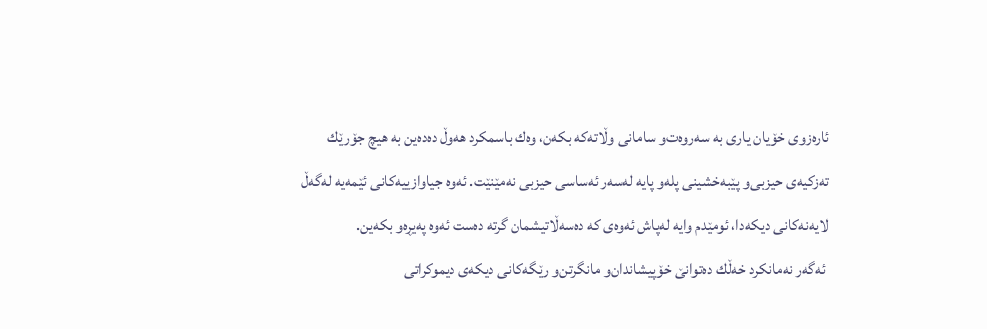ئاره‌زوی‌ خۆیان یاری‌ به‌ سه‌روه‌ت‌و سامانی‌ وڵاته‌كه‌ بكه‌ن، وه‌ك باسمكرد هه‌وڵ‌ ده‌ده‌ین به‌ هیچ جۆرێك ته‌زكیه‌ی‌ حیزبی‌‌و پێبه‌خشینی‌ پله‌و پایه‌ له‌سه‌ر ئه‌ساسی‌ حیزبی‌ نه‌مێنێت. ئه‌وه‌ جیاوازییه‌كانی‌ ئێمه‌یه‌ له‌گه‌ڵ‌ لایه‌نه‌كانی‌ دیكه‌دا، ئومێدم وایه‌ له‌پاش ئه‌وه‌ی‌ كه‌ ده‌سه‌ڵاتیشمان گرته‌ ده‌ست ئه‌وه‌ په‌یڕه‌و بكه‌ین.
 ئه‌گه‌ر نه‌مانكرد خه‌ڵك ده‌توانێ‌ خۆپیشاندان‌و مانگرتن‌و رێگه‌كانی‌ دیكه‌ی‌ دیموكراتی‌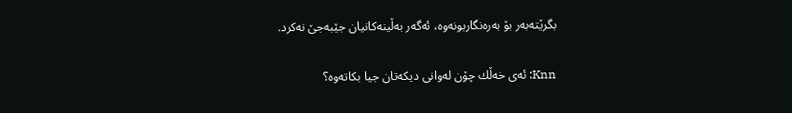بگرێته‌به‌ر بۆ به‌ره‌نگاربونه‌وه‌، ئه‌گه‌ر به‌ڵینه‌كانیان جێبه‌جێ نه‌كرد.

Knn: ئه‌ی‌ خه‌ڵك چۆن له‌وانی‌ دیكه‌تان جیا بكاته‌وه‌؟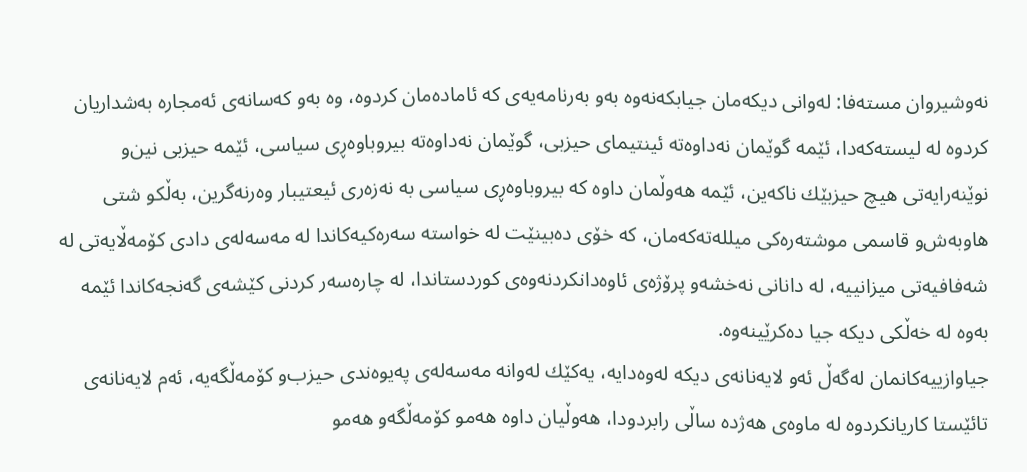نه‌وشیروان مسته‌فا: له‌وانی‌ دیكه‌مان جیابكه‌نه‌وه‌ به‌و به‌رنامه‌یه‌ی‌ كه‌ ئاماده‌مان كردوه‌، وه‌ به‌و كه‌سانه‌ی‌ ئه‌مجاره‌ به‌شداریان كردوه‌ له‌ لیسته‌كه‌دا، ئێمه‌ گوێمان نه‌داوه‌ته‌ ئینتیمای‌ حیزبی‌، گوێمان نه‌داوه‌ته‌ بیروباوه‌ڕی‌ سیاسی‌، ئێمه‌ حیزبی‌ نین‌و نوێنه‌رایه‌تی‌ هیچ حیزبێك ناكه‌ین، ئێمه‌ هه‌وڵمان داوه‌ كه‌ بیروباوه‌ڕی‌ سیاسی‌ به‌ نه‌زه‌ری‌ ئیعتیبار وه‌رنه‌گرین، به‌ڵكو شتی‌ هاوبه‌ش‌و قاسمی‌ موشته‌ره‌كی‌ میلله‌ته‌كه‌مان، كه‌ خۆی‌ ده‌بینێت له‌ خواسته‌ سه‌ره‌كیه‌كاندا له‌ مه‌سه‌له‌ی‌ دادی‌ كۆمه‌ڵایه‌تی‌ له‌ شه‌فافیه‌تی‌ میزانییه‌، له‌ دانانی‌ نه‌خشه‌و پرۆژه‌ی‌ ئاوه‌دانكردنه‌وه‌ی‌ كوردستاندا، له‌ چاره‌سه‌ر كردنی‌ كێشه‌ی‌ گه‌نجه‌كاندا ئێمه‌ به‌وه‌ له‌ خه‌ڵكی‌ دیكه‌ جیا ده‌كرێینه‌وه‌.
جیاوازییه‌كانمان له‌گه‌ڵ‌ ئه‌و لایه‌نانه‌ی‌ دیكه‌ له‌وه‌دایه‌، یه‌كێك له‌وانه‌ مه‌سه‌له‌ی‌ په‌یوه‌ندی‌ حیزب‌و كۆمه‌ڵگه‌یه‌، ئه‌م لایه‌نانه‌ی‌ تائێستا كاریانكردوه‌ له‌ ماوه‌ی‌ هه‌ژده‌ ساڵی‌ رابردودا، هه‌وڵیان داوه‌ هه‌مو كۆمه‌ڵگه‌و هه‌مو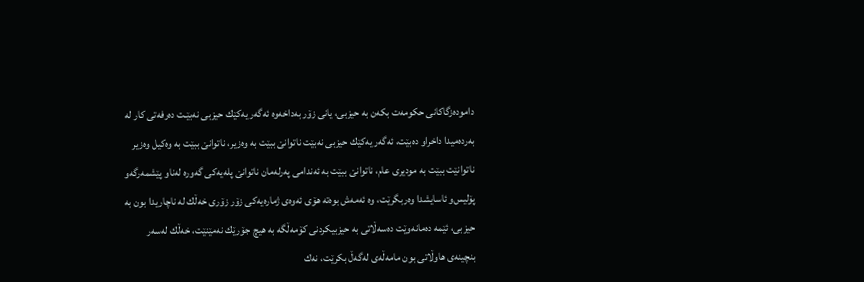داموده‌زگاكانی‌ حكومه‌ت بكه‌ن به‌ حیزبی‌، یانی‌ زۆر به‌داخه‌وه‌ ئه‌گه‌ر یه‌كێك حیزبی‌ نه‌بێـت ده‌رفه‌تی‌ كار له‌ به‌رده‌میدا داخراو ده‌بێت، ئه‌گه‌ر یه‌كێك حیزبی‌ نه‌بێت ناتوانێ‌ ببێت به‌ وه‌زیر، ناتوانێ‌ ببێت به‌ وه‌كیل وه‌زیر ناتوانێت ببێت به‌ مودیری‌ عام، ناتوانێ‌ ببێت به‌ ئه‌ندامی‌ په‌رله‌مان ناتوانێ‌ پله‌یه‌كی‌ گه‌وره‌ له‌ناو پێشمه‌رگه‌و پۆلیس‌و ئاسایشدا وه‌ربگرێت، وه‌ ئه‌مه‌ش بوه‌ته‌ هۆی‌ ئه‌وه‌ی‌ ژماره‌یه‌كی‌ زۆر زۆری‌ خه‌ڵك له‌ ناچاریدا بون به‌ حیزبی‌، ئێمه‌ ده‌مانه‌وێت ده‌سه‌ڵاتی‌ به‌ حیزبیكردنی‌ كۆمه‌ڵگه‌ به‌ هیچ جۆرێك نه‌مێنێت، خه‌ڵك له‌سه‌ر بنچینه‌ی‌ هاوڵاتی‌ بون مامه‌ڵه‌ی‌ له‌گه‌ڵ‌ بكرێت، نه‌ك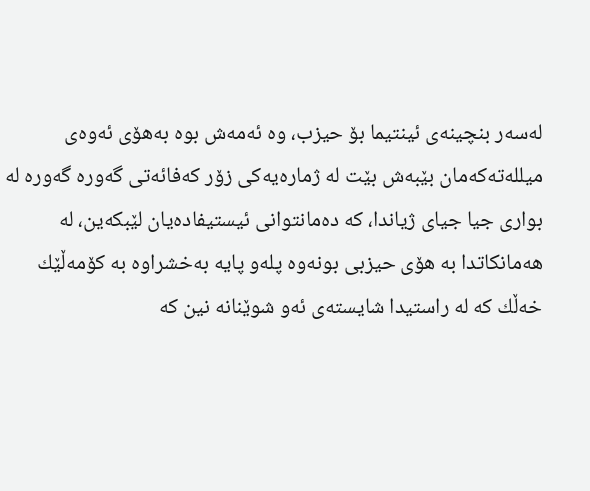له‌سه‌ر بنچینه‌ی‌ ئینتیما بۆ حیزب، وه‌ ئه‌مه‌ش بوه‌ به‌هۆی‌ ئه‌وه‌ی‌ میلله‌ته‌كه‌مان بێبه‌ش بێت له‌ ژماره‌یه‌كی‌ زۆر كه‌فائه‌تی‌ گه‌وره‌ گه‌وره‌ له‌ بواری‌ جیا جیای‌ ژیاندا، كه‌ ده‌مانتوانی‌ ئیستیفاده‌یان لێبكه‌ین، له‌ هه‌مانكاتدا به‌ هۆی‌ حیزبی‌ بونه‌وه‌ پله‌و پایه‌ به‌خشراوه‌ به‌ كۆمه‌ڵێك خه‌ڵك كه‌ له‌ راستیدا شایسته‌ی‌ ئه‌و شوێنانه‌ نین كه‌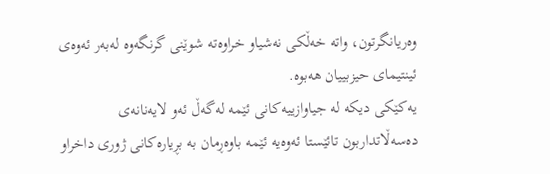وه‌ریانگرتون، واته‌ خه‌ڵكی‌ نه‌شیاو خراوه‌ته‌ شوێنی‌ گرنگه‌وه‌ له‌به‌ر ئه‌وه‌ی‌ ئینتیمای‌ حیزبییان هه‌بوه‌.
یه‌كێكی‌ دیكه‌ له‌ جیاوازییه‌كانی‌ ئێمه‌ له‌گه‌ڵ‌ ئه‌و لایه‌نانه‌ی‌ ده‌سه‌ڵاتداربون تائێستا ئه‌وه‌یه‌ ئێمه‌ باوه‌ڕمان به‌ بڕیاره‌كانی‌ ژوری‌ داخراو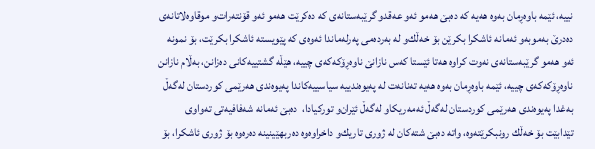نییه‌، ئێمه‌ باوه‌ڕمان به‌وه‌ هه‌یه‌ كه‌ ده‌بێ‌ هه‌مو ئه‌و عه‌قدو گرێبه‌ستانه‌ی‌ كه‌ ده‌كرێت هه‌مو ئه‌و قۆنته‌رات‌و موقاوه‌لاتانه‌ی‌ ده‌درێ‌ به‌موبه‌و ئه‌مانه‌ ئاشكرا بكرێن بۆ خه‌ڵك‌و له‌ به‌رده‌می‌ په‌رله‌ماندا ئه‌وه‌ی‌ كه‌ پێویسته‌ ئاشكرا بكرێت، بۆ نمونه‌ ئه‌و هه‌مو گرێبه‌ستانه‌ی‌ نه‌وت كراوه‌ هه‌تا ئێستا كه‌س نازانێ‌ ناوه‌ڕۆكه‌كه‌ی‌ چییه‌، هێڵه‌ گشتییه‌كانی‌ ده‌زانن، به‌ڵام نازانن ناوه‌ڕۆكه‌كه‌ی‌ چییه‌، ئێمه‌ باوه‌ڕمان به‌وه‌ هه‌یه‌ ته‌نانه‌ت له‌ په‌یوه‌ندییه‌ سیاسییه‌كاندا په‌یوه‌ندی‌ هه‌رێمی‌ كوردستان له‌گه‌ڵ‌ به‌غدا په‌یوه‌ندی‌ هه‌رێمی‌ كوردستان له‌گه‌ڵ‌ ئه‌مه‌ریكا‌و له‌گه‌ڵ‌ ئێران‌و توركیادا،  ده‌بێ‌ ئه‌مانه‌ شه‌فافیه‌تی‌ ته‌واوی‌ تێدابێت بۆ خه‌ڵك رونبكرێته‌وه‌، واته‌ ده‌بێ‌ شته‌كان له‌ ژوری‌ تاریك‌و داخراوه‌وه‌ ده‌ربهێینینه‌ ده‌ره‌وه‌ بۆ ژوری‌ ئاشكرا، بۆ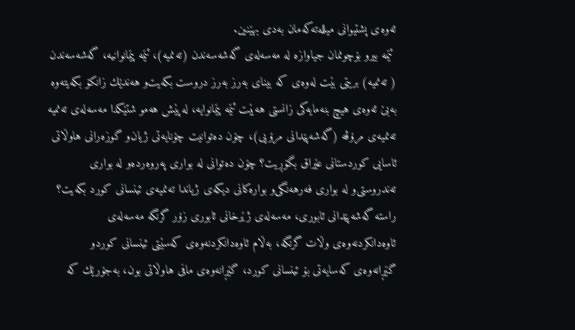ئه‌وه‌ی‌ پشتیوانی‌ میلله‌ته‌كه‌مان به‌دی بهێنین.
 ئێمه‌ بیرو بۆچونمان جیاوازه‌ له‌ مه‌سه‌له‌ی‌ گه‌شه‌سه‌ندن (ته‌نمیه‌)، ئێمه‌ پێمانوانیه‌، گه‌شه‌سه‌ندن ( ته‌نمیه‌) بریتی بێت له‌وه‌ی‌ كه‌ بینای‌ به‌رز به‌رز دروست بكه‌یت‌و هه‌ندێك زانكۆ بكه‌یته‌وه‌ به‌بێ ئه‌وه‌ی‌ هیچ بنه‌مایه‌كی‌ زانستی‌ هه‌بێت ئێمه‌ پێمانوایه‌، له‌پێش هه‌مو شتێكدا مه‌سه‌له‌ی‌ ته‌نمیه‌ ته‌نمیه‌ی‌ مرۆڤه‌ (گه‌شه‌پێدانی‌ مرۆیی)، چۆن ده‌توانیت چۆنایه‌تی‌ ژیان‌و گوزه‌رانی‌ هاوڵاتی‌ ئاسایی كوردستانی‌ عێراق بگۆڕیت؟ چۆن ده‌توانی‌ له‌ بواری‌ په‌روه‌رده‌و له‌ بواری‌ ته‌ندروستی‌‌و له‌ بواری‌ فه‌رهه‌نگی‌‌و بواره‌كانی‌ دیكه‌ی‌ ژیاندا ته‌نمیه‌ی‌ ئینسانی‌ كورد بكه‌یت؟ راسته‌ گه‌شه‌پێدانی‌ ئابوری‌، مه‌سه‌له‌ی‌ ژێرخانی‌ ئابوری‌ زۆر گرنگه‌ مه‌سه‌له‌ی‌ ئاوه‌دانكردنه‌وه‌ی‌ وڵات گرنگه‌، به‌ڵام ئاوه‌دانكردنه‌وه‌ی‌ كه‌سێتی‌ ئینسانی‌ كوردو گێڕانه‌وه‌ی‌ كه‌سایه‌تی‌ بۆ ئینسانی‌ كورد، گێڕانه‌وه‌ی‌ مافی‌ هاوڵاتی‌ بون، به‌جۆرێك كه‌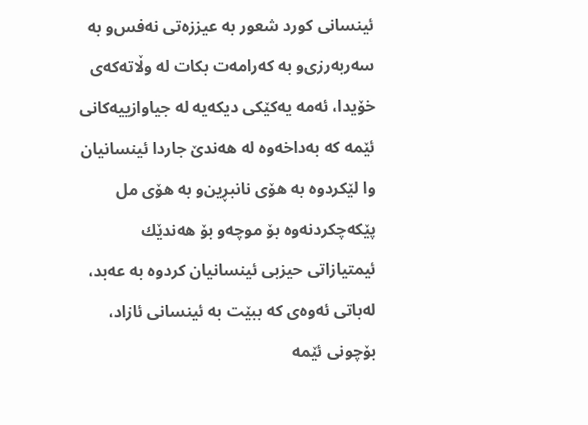ئینسانی‌ كورد شعور به‌ عیززه‌تی‌ نه‌فس‌و به‌ سه‌ربه‌رزی‌‌و به‌ كه‌رامه‌ت بكات له‌ وڵاته‌كه‌ی‌ خۆیدا، ئه‌مه‌ یه‌كێكی‌ دیكه‌یه‌ له‌ جیاوازییه‌كانی‌ ئێمه‌ كه‌ به‌داخه‌وه‌ له‌ هه‌ندێ‌ جاردا ئینسانیان وا لێكردوه‌ به‌ هۆی‌ نانبڕین‌و به‌ هۆی‌ مل پێكه‌چكردنه‌وه‌ بۆ موچه‌و بۆ هه‌ندێك ئیمتیازاتی‌ حیزبی‌ ئینسانیان كردوه‌ به‌ عه‌بد، له‌باتی‌ ئه‌وه‌ی‌ كه‌ ببێت به‌ ئینسانی‌ ئازاد، بۆچونی‌ ئێمه‌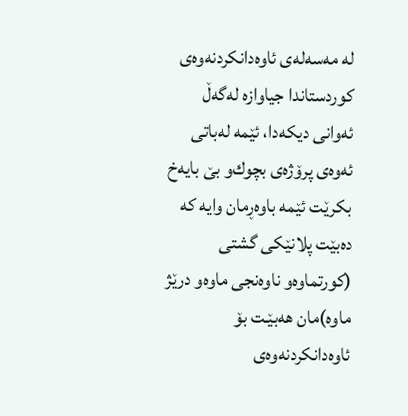له‌ مه‌سه‌له‌ی‌ ئاوه‌دانكردنه‌وه‌ی‌ كوردستاندا جیاوازه‌ له‌گه‌ڵ‌ ئه‌وانی‌ دیكه‌دا، ئێمه‌ له‌باتی‌ ئه‌وه‌ی‌ پرۆژه‌ی‌ بچوك‌و بێ بایه‌خ بكرێت ئێمه‌ باوه‌ڕمان وایه‌ كه‌ ده‌بێت پلانێكی‌ گشتی‌ (كورتماوه‌‌و ناوه‌نجی‌ ماوه‌و درێژ ماوه‌)مان هه‌بێـت بۆ ئاوه‌دانكردنه‌وه‌ی‌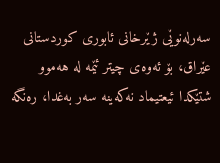سه‌رله‌نوێی‌ ژێرخانی‌ ئابوری‌ كوردستانی‌ عێراق، بۆ ئه‌وه‌ی‌ چیتر ئێمه‌ له‌ هه‌مو‌و شتێكدا ئیعتیماد نه‌كه‌ینه‌ سه‌ر به‌غدا، ره‌نگه‌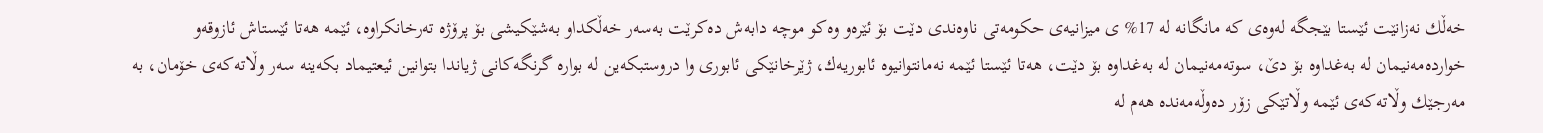خه‌ڵك نه‌زانێت ئێستا بێجگه‌ له‌وه‌ی‌ كه‌ مانگانه‌ له‌ 17% ی‌ میزانیه‌ی‌ حكومه‌تی‌ ناوه‌ندی‌ دێت بۆ ئێره‌و وه‌كو موچه‌ دابه‌ش ده‌كرێت به‌سه‌ر خه‌ڵكدا‌و به‌شێكیشی‌ بۆ پرۆژه‌ ته‌رخانكراوه‌، ئێمه‌ هه‌تا ئێستاش ئازوقه‌و خوارده‌مه‌نیمان له‌ به‌غداوه‌ بۆ دێ‌، سوته‌مه‌نیمان له‌ به‌غداوه‌ بۆ دێت، هه‌تا ئێستا ئێمه‌ نه‌مانتوانیوه‌ ئابوریه‌ك، ژێرخانێكی‌ ئابوری‌ وا دروستبكه‌ین له‌ بواره‌ گرنگه‌كانی‌ ژیاندا بتوانین ئیعتیماد بكه‌ینه‌ سه‌ر وڵاته‌كه‌ی‌ خۆمان، به‌ مه‌رجێك وڵاته‌كه‌ی‌ ئێمه‌ وڵاتێكی‌ زۆر ده‌وڵه‌مه‌نده‌ هه‌م له‌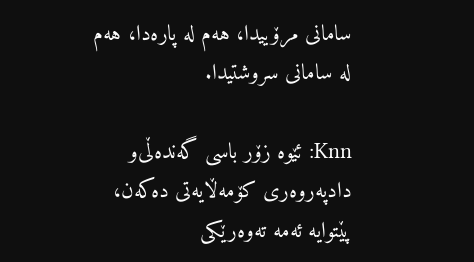سامانی‌ مرۆییدا، هه‌م له‌ پاره‌دا، هه‌م له‌ سامانی‌ سروشتیدا.

Knn: ئێوه‌ زۆر باسی‌ گه‌نده‌ڵی‌‌و دادپه‌روه‌ری‌ كۆمه‌ڵایه‌تی‌ ده‌كه‌ن، پێتوایه‌ ئه‌مه‌ ته‌وه‌رێكی‌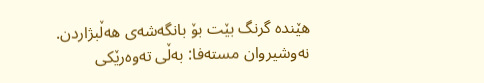هێنده‌ گرنگ بێت بۆ بانگه‌شه‌ی‌ هه‌ڵبژاردن.
نه‌وشیروان مسته‌فا: به‌ڵی‌ ته‌وه‌رێكی‌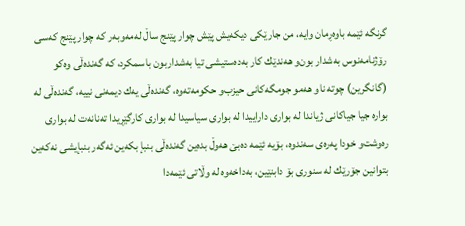گرنگه‌ ئێمه‌ باوه‌ڕمان وایه‌، من جارێكی‌ دیكه‌یش پێش چوار پێنج ساڵ‌ له‌مه‌وبه‌ر كه‌ چوار پێنج كه‌سی‌ رۆژنامه‌نوس به‌شدار بون‌و هه‌ندێك كار به‌ده‌ستیشی‌ تیا به‌شداربون باسمكرد، كه‌ گه‌نده‌ڵی‌ وه‌كو (گانگرین) چوته‌ ناو هه‌مو جومگه‌كانی‌ حیزب‌و حكومه‌ته‌وه‌، گه‌نده‌ڵی‌ یه‌ك دیمه‌نی‌ نییه‌، گه‌نده‌ڵی‌ له‌ بواره‌ جیا جیاكانی‌ ژیاندا له‌ بواری‌ داراییدا له‌ بواری‌ سیاسیدا له‌ بواری‌ كارگێڕیدا ته‌نانه‌ت له‌ بواری‌ ره‌وشت‌و خودا په‌ره‌ی‌ سه‌ندوه‌، بۆیه‌ ئێمه‌ ده‌بێ‌ هه‌وڵ‌ بده‌ین گه‌نده‌ڵی‌ بنبإ بكه‌ین ئه‌گه‌ر بنبإیشی‌ نه‌كه‌ین بتوانین جۆرێك له‌ سنوری‌ بۆ دابنێین، به‌داخه‌وه‌ له‌ وڵاتی‌ ئێمه‌دا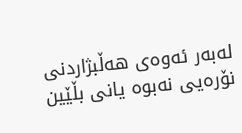له‌به‌ر ئه‌وه‌ی‌ هه‌ڵبژاردنی‌ نۆره‌یی نه‌بوه‌ یانی‌ بڵێین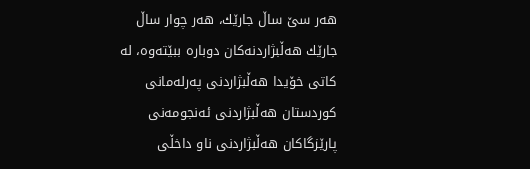هه‌ر سێ ساڵ‌ جارێك، هه‌ر چوار ساڵ‌ جارێك هه‌ڵبژاردنه‌كان دوباره‌ ببێته‌وه‌، له‌ كاتی‌ خۆیدا هه‌ڵبژاردنی‌ په‌رله‌مانی‌ كوردستان هه‌ڵبژاردنی‌ ئه‌نجومه‌نی‌ پارێزگاكان هه‌ڵبژاردنی‌ ناو داخڵی‌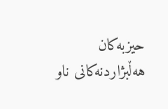حیزبه‌كان هه‌ڵبژاردنه‌كانی‌ ناو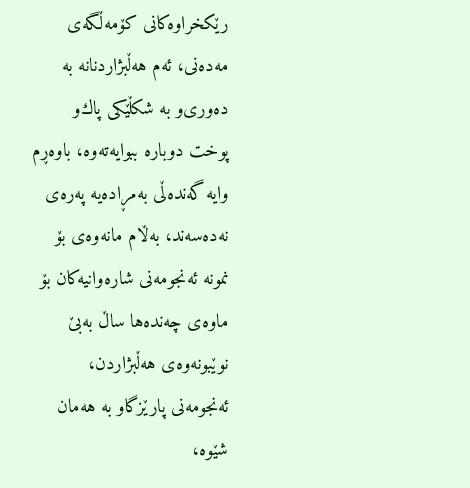رێكخراوه‌كانی‌ كۆمه‌ڵگه‌ی‌ مه‌ده‌نی‌، ئه‌م هه‌ڵبژاردنانه‌ به‌ ده‌وری‌‌و به‌ شكڵێكی‌ پاك‌و پوخت دوباره‌ ببوایه‌ته‌وه‌، باوه‌ڕم وایه‌ گه‌نده‌ڵی‌ به‌مڕاده‌یه‌ په‌ره‌ی‌ نه‌ده‌سه‌ند، به‌ڵام مانه‌وه‌ی‌ بۆ نمونه‌ ئه‌نجومه‌نی‌ شاره‌وانیه‌كان بۆ ماوه‌ی‌ چه‌نده‌ها ساڵ‌ به‌بێ‌ نوێبونه‌وه‌ی‌ هه‌ڵبژاردن، ئه‌نجومه‌نی‌ پارێزگاو به‌ هه‌مان شێوه‌،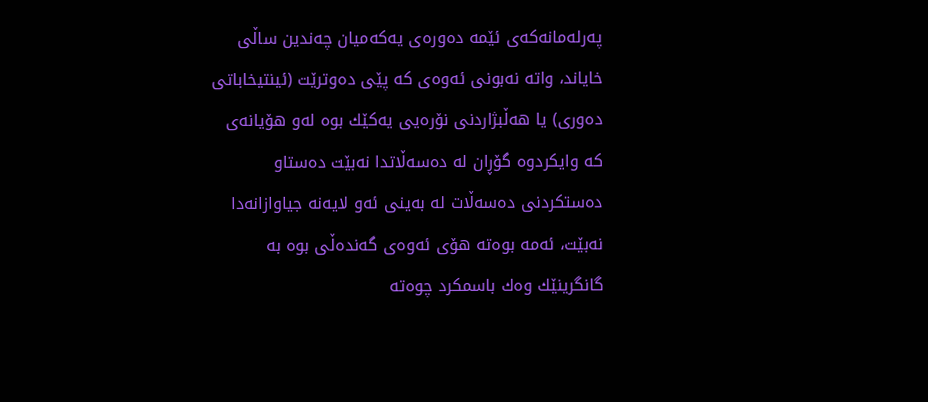په‌رله‌مانه‌كه‌ی‌ ئێمه‌ ده‌وره‌ی‌ یه‌كه‌میان چه‌ندین ساڵی‌ خایاند، واته‌ نه‌بونی‌ ئه‌وه‌ی‌ كه‌ پێی‌ ده‌وترێت (ئینتیخاباتی‌ ده‌وری‌) یا هه‌ڵبژاردنی‌ نۆره‌یی یه‌كێك بوه‌ له‌و هۆیانه‌ی‌ كه‌ وایكردوه‌ گۆڕان له‌ ده‌سه‌ڵاتدا نه‌بێت ده‌ستاو ده‌ستكردنی‌ ده‌سه‌ڵات له‌ به‌ینی‌ ئه‌و لایه‌نه‌ جیاوازانه‌دا نه‌بێت، ئه‌مه‌ بوه‌ته‌ هۆی‌ ئه‌وه‌ی‌ گه‌نده‌ڵی‌ بوه‌ به‌ گانگرینێك وه‌ك باسمكرد چوه‌ته‌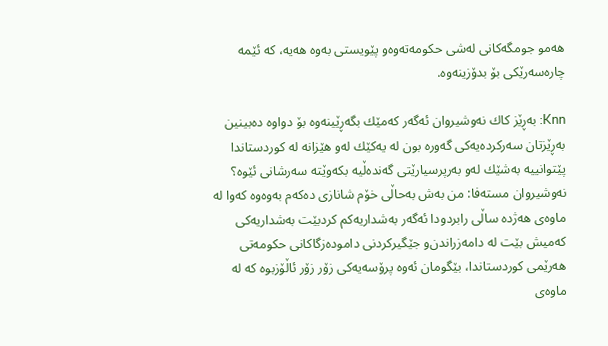هه‌مو جومگه‌كانی‌ له‌شی‌ حكومه‌ته‌وه‌و پێویستی‌ به‌وه‌ هه‌یه‌، كه‌ ئێمه‌ چاره‌سه‌رێكی‌ بۆ بدۆزینه‌وه‌.

Knn: به‌ڕێز كاك نه‌وشیروان ئه‌گه‌ر كه‌مێك بگه‌ڕێینه‌وه‌ بۆ دواوه‌ ده‌بینین به‌ڕێزتان سه‌ركرده‌یه‌كی‌ گه‌وره‌ بون له‌ یه‌كێك له‌و هێزانه‌ له‌ كوردستاندا پێتوانییه‌ به‌شێك له‌و به‌رپرسیارێتی‌ گه‌نده‌ڵیه‌ بكه‌وێته‌ سه‌رشانی‌ ئێوه‌؟
نه‌وشیروان مسته‌فا: من به‌ش به‌حاڵی‌ خۆم شانازی‌ ده‌كه‌م به‌وه‌وه‌ كه‌وا له‌ ماوه‌ی‌ هه‌ژده‌ ساڵی‌ رابردودا ئه‌گه‌ر به‌شداریه‌كم كردبێت به‌شداریه‌كی‌ كه‌میش بێت له‌ دامه‌زراندن‌و جێگیركردنی‌ داموده‌زگاكانی‌ حكومه‌تی‌ هه‌رێمی‌ كوردستاندا، بێگومان ئه‌وه‌ پرۆسه‌یه‌كی‌ زۆر زۆر ئاڵۆزبوه‌ كه‌ له‌ ماوه‌ی‌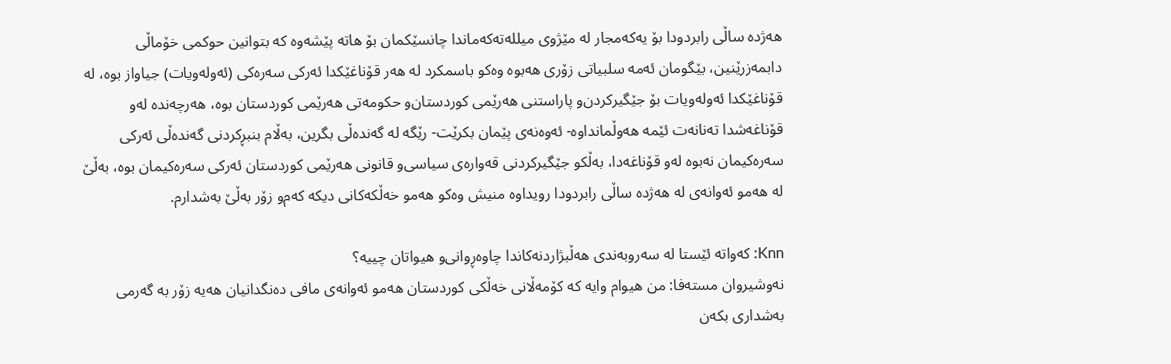هه‌ژده‌ ساڵی‌ رابردودا بۆ یه‌كه‌مجار له‌ مێژوی‌ میلله‌ته‌كه‌ماندا چانسێكمان بۆ هاته‌ پێشه‌وه‌ كه‌ بتوانین حوكمی‌ خۆماڵی‌ دابمه‌زرێنین، بێگومان ئه‌مه‌ سلبیاتی‌ زۆری‌ هه‌بوه‌ وه‌كو باسمكرد له‌ هه‌ر قۆناغێكدا ئه‌ركی‌ سه‌ره‌كی‌ (ئه‌وله‌ویات) جیاواز بوه‌، له‌ قۆناغێكدا ئه‌وله‌ویات بۆ جێگیركردن‌و پاراستنی‌ هه‌رێمی‌ كوردستان‌و حكومه‌تی‌ هه‌رێمی‌ كوردستان بوه‌، هه‌رچه‌نده‌ له‌و قۆناغه‌شدا ته‌نانه‌ت ئێمه‌ هه‌وڵمانداوه‌- ئه‌وه‌نه‌ی‌ پێمان بكرێت- رێگه‌ له‌ گه‌نده‌ڵی‌ بگرین، به‌ڵام بنبڕكردنی‌ گه‌نده‌ڵی‌ ئه‌ركی‌ سه‌ره‌كیمان نه‌بوه‌ له‌و قۆناغه‌دا، به‌ڵكو جێگیركردنی‌ قه‌واره‌ی‌ سیاسی‌‌و قانونی‌ هه‌رێمی‌ كوردستان ئه‌ركی‌ سه‌ره‌كیمان بوه‌، به‌ڵێ‌ له‌ هه‌مو ئه‌وانه‌ی‌ له‌ هه‌ژده‌ ساڵی‌ رابردودا رویداوه‌ منیش وه‌كو هه‌مو خه‌ڵكه‌كانی‌ دیكه‌ كه‌م‌و زۆر به‌ڵێ‌ به‌شدارم.

Knn: كه‌واته‌ ئێستا له‌ سه‌روبه‌ندی‌ هه‌ڵبژاردنه‌كاندا چاوه‌ڕوانی‌‌و هیواتان چییه‌؟
نه‌وشیروان مسته‌فا: من هیوام وایه‌ كه‌ كۆمه‌ڵانی‌ خه‌ڵكی‌ كوردستان هه‌مو ئه‌وانه‌ی‌ مافی‌ ده‌نگدانیان هه‌یه‌ زۆر به‌ گه‌رمی‌ به‌شداری‌ بكه‌ن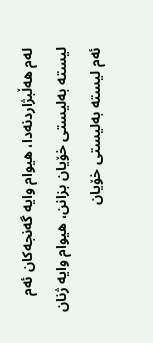له‌م هه‌ڵبژاردنه‌دا، هیوام وایه‌ گه‌نجه‌كان ئه‌م لیسته‌ به‌لیستی‌ خۆیان بزانن، هیوام وایه‌ ژنان ئه‌م لیسته‌ به‌لیستی‌ خۆیان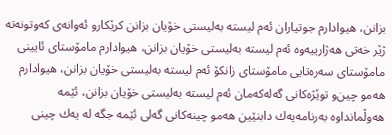بزانن، هیوادارم جوتیاران ئه‌م لیسته‌ به‌لیستی‌ خۆیان بزانن كرێكارو ئه‌وانه‌ی‌ كه‌وتونه‌ته‌ ژێر خه‌تی‌ هه‌ژارییه‌وه‌ ئه‌م لیسته‌ به‌لیستی‌ خۆیان بزانن، هیوادارم مامۆستای‌ ئایینی‌ مامۆستای‌ سه‌ره‌تایی مامۆستای‌ زانكۆ ئه‌م لیسته‌ به‌لیستی‌ خۆیان بزانن، هیوادارم هه‌مو چین‌و توێژه‌كانی‌ گه‌له‌كه‌مان ئه‌م لیسته‌ به‌لیستی‌ خۆیان بزانن، ئێمه‌ هه‌وڵمانداوه‌ به‌رنامه‌یه‌ك دابنێین هه‌مو چینه‌كانی‌ گه‌لی‌ ئێمه‌ جگه‌ له‌ یه‌ك چینی‌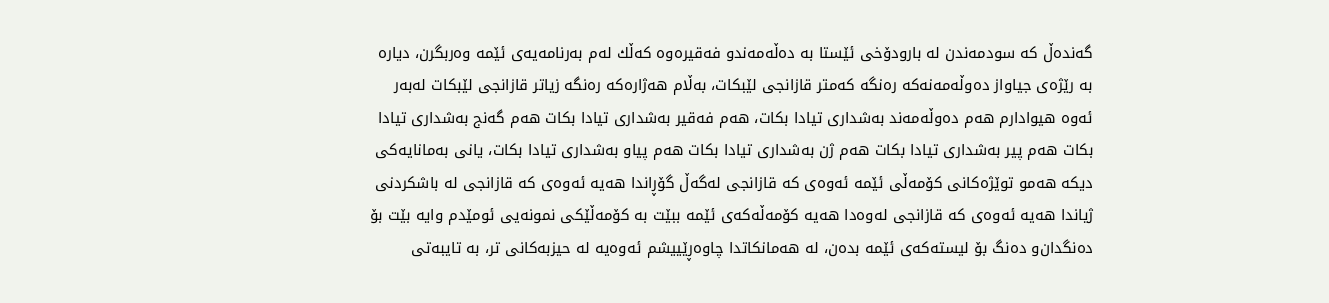گه‌نده‌ڵ‌ كه‌ سودمه‌ندن له‌ بارودۆخی‌ ئێستا به‌ ده‌ڵه‌مه‌ندو فه‌قیره‌وه‌ كه‌ڵك له‌م به‌رنامه‌یه‌ی‌ ئێمه‌ وه‌ربگرن، دیاره‌ به‌ رێژه‌ی‌ جیاواز ده‌وڵه‌مه‌نه‌كه‌ ره‌نگه‌ كه‌متر قازانجی‌ لێبكات، به‌ڵام هه‌ژاره‌كه‌ ره‌نگه‌ زیاتر قازانجی‌ لێبكات له‌به‌ر ئه‌وه‌ هیوادارم هه‌م ده‌وڵه‌مه‌ند به‌شداری‌ تیادا بكات، هه‌م فه‌قیر به‌شداری‌ تیادا بكات هه‌م گه‌نج به‌شداری‌ تیادا بكات هه‌م پیر به‌شداری‌ تیادا بكات هه‌م ژن به‌شداری‌ تیادا بكات هه‌م پیاو به‌شداری‌ تیادا بكات، یانی‌ به‌مانایه‌كی‌ دیكه‌ هه‌مو توێژه‌كانی‌ كۆمه‌ڵی‌ ئێمه‌ ئه‌وه‌ی‌ كه‌ قازانجی‌ له‌گه‌ڵ‌ گۆڕاندا هه‌یه‌ ئه‌وه‌ی‌ كه‌ قازانجی‌ له‌ باشكردنی‌ ژیاندا هه‌یه‌ ئه‌وه‌ی‌ كه‌ قازانجی‌ له‌وه‌دا هه‌یه‌ كۆمه‌ڵه‌كه‌ی‌ ئێمه‌ ببێت به‌ كۆمه‌ڵێكی‌ نمونه‌یی ئومێدم وایه‌ بێت بۆ ده‌نگدان‌و ده‌نگ بۆ لیسته‌كه‌ی‌ ئێمه‌ بده‌ن، له‌ هه‌مانكاتدا چاوه‌ڕێییشم ئه‌وه‌یه‌ له‌ حیزبه‌كانی‌ تر، به‌ تایبه‌تی‌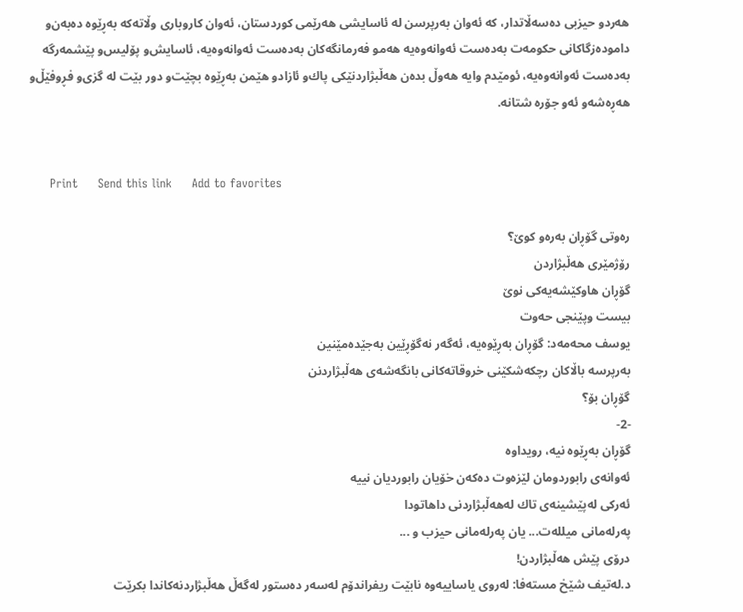هه‌ردو حیزبی‌ ده‌سه‌ڵاتدار، كه‌ ئه‌وان به‌رپرسن له‌ ئاسایشی‌ هه‌رێمی‌ كوردستان، ئه‌وان كاروباری‌ وڵاته‌كه‌ به‌ڕێوه‌ ده‌به‌ن‌و داموده‌زگاكانی‌ حكومه‌ت به‌ده‌ست ئه‌وانه‌وه‌یه‌ هه‌مو فه‌رمانگه‌كان به‌ده‌ست ئه‌وانه‌وه‌یه‌، ئاسایش‌و پۆلیس‌و پێشمه‌رگه‌ به‌ده‌ست ئه‌وانه‌وه‌یه‌، ئومێدم وایه‌ هه‌وڵ‌ بده‌ن هه‌ڵبژاردنێكی‌ پاك‌و ئازاد‌و هێمن به‌ڕێوه‌ بچێت‌و دور بێت له‌ گزی‌‌و فڕوفێڵ‌‌و هه‌ڕه‌شه‌و ئه‌و جۆره‌ شتانه‌.


     Print     Send this link     Add to favorites

ره‌وتی گۆڕان به‌ره‌و كوێ‌؟
رۆژمێری‌ هه‌ڵبژاردن
گۆڕان هاوکێشه‌یه‌کی نوێ
بیست وپێنجی حه‌وت
یوسف محه‌مه‌د: گۆڕان به‌ڕێوه‌یه‌، ئه‌گه‌ر نه‌گۆڕێین به‌جێده‌مێنین
به‌رپرسه‌ باڵاكان رچكه‌شكێنی خروقاته‌كانی‌ بانگه‌شه‌ی‌ هه‌ڵبژاردنن
گۆڕان بۆ؟
-2-
گۆڕان به‌ڕێوه‌ نیه‌، رویداوه‌
ئه‌وانه‌ی‌ رابوردومان لێزه‌وت ده‌كه‌ن خۆیان رابوردیان نییه‌
ئه‌ركی‌ له‌پێشینه‌ی‌ تاك له‌هه‌ڵبژاردنی‌ داهاتودا
په‌رله‌مانی میلله‌ت... یان په‌رله‌مانی حیزب و ...
درۆی پێش هه‌ڵبژاردن!
د.له‌تیف شێخ مسته‌فا: له‌روی یاساییه‌وه‌ نابێت ریفراندۆم له‌سه‌ر ده‌ستور له‌گه‌ڵ هه‌ڵبژاردنه‌كاندا بكرێت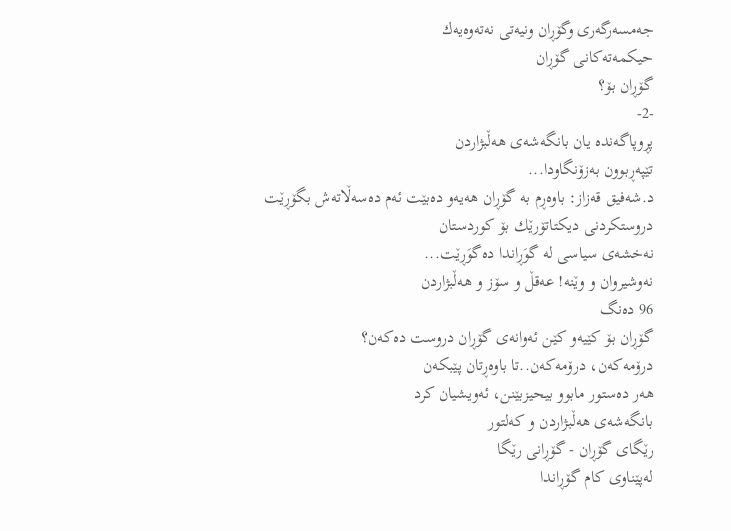جه‌مسه‌رگه‌ری وگۆڕان ونیه‌تی نه‌ته‌وه‌یه‌ك
حیكمه‌ته‌كانی‌ گۆڕان
گۆڕان بۆ؟
-2-
پڕوپاگه‌نده ‌یان بانگه‌شه‌ی هه‌ڵبژاردن
تێپه‌ڕبوون به‌زۆنگاودا...
د.شه‌فیق قه‌زاز: باوه‌ڕم به‌ گۆڕان هه‌یه‌‌و ده‌بێت ئه‌م ده‌سه‌ڵاته‌ش بگۆڕێت
دروستكردنی‌ دیكتاتۆرێك بۆ كوردستان
نه‌خشه‌ی‌ سیاسی‌ له‌ گوَڕاندا ده‌گوَڕێت...
نه‌وشیروان و وێنه‌! عه‌قڵ و سۆز و هه‌ڵبژاردن
96 ده‌نگ
گۆڕان بۆ كێیه‌‌و كێن ئه‌وانه‌ی‌ گۆڕان دروست ده‌كه‌ن؟
درۆمه‌که‌ن، درۆمه‌که‌ن..تا باوه‌ڕتان پێبکه‌ن
هه‌ر ده‌ستور مابوو بیحیزبێنن، ئه‌ویشیان کرد
بانگه‌شه‌ی‌ هه‌ڵبژاردن و كه‌لتور
رێگای گۆڕان - گۆڕانی رێگا
له‌پێناوی كام گۆڕاندا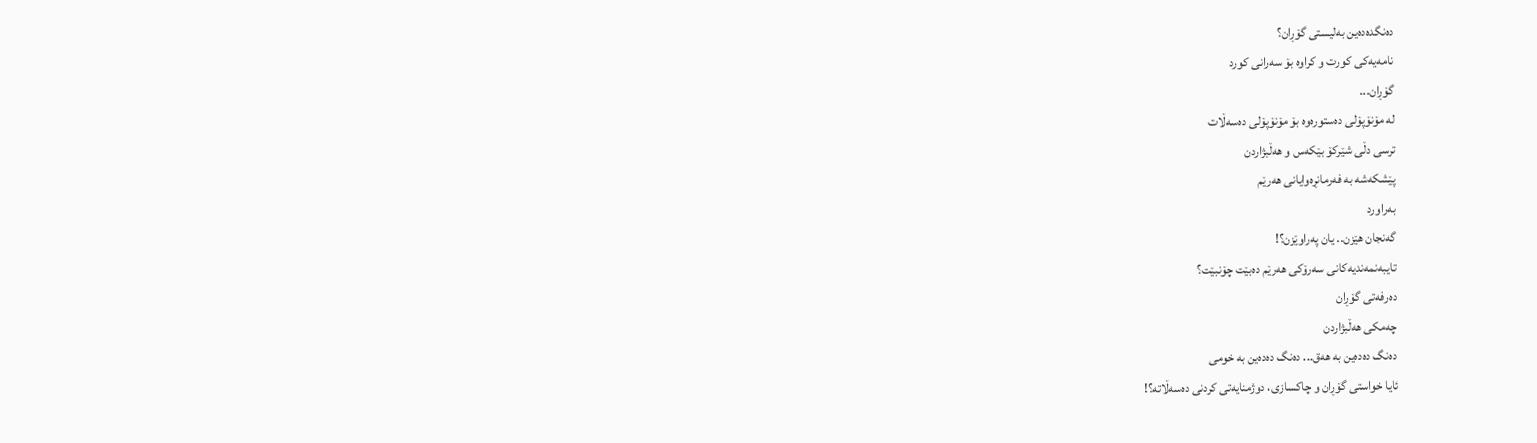ده‌نگده‌ده‌ین به‌لیستی گۆڕان؟
نامه‌یه‌کی کورت و کراوه‌ بۆ سه‌رانی کورد
گۆڕان...
له‌ مۆنۆپۆلی ده‌ستوره‌وه‌ بۆ مۆنۆپۆلی ده‌سه‌ڵات
ترسی دڵی شێرکۆ بێکه‌س و هه‌ڵبژاردن
پێشکه‌شه‌ به‌ فه‌رمانڕه‌وایانی هه‌رێم
به‌راورد
گه‌نجان هێزن.. یان په‌راوێزن؟!
تایبه‌نمه‌ندیه‌كانی‌ سه‌رۆكی‌ هه‌رێم ده‌بێت چۆنبێت؟
ده‌رفه‌تی‌ گۆڕان
چه‌مکی هه‌ڵبژاردن
ده‌نگ ده‌ده‌ین به‌ هه‌ق... ده‌نگ ده‌ده‌ین به‌ خومی
ئایا خواستی گۆڕان و چاکسازی، دوژمنایه‌تی کردنی ده‌سه‌ڵاته‌؟!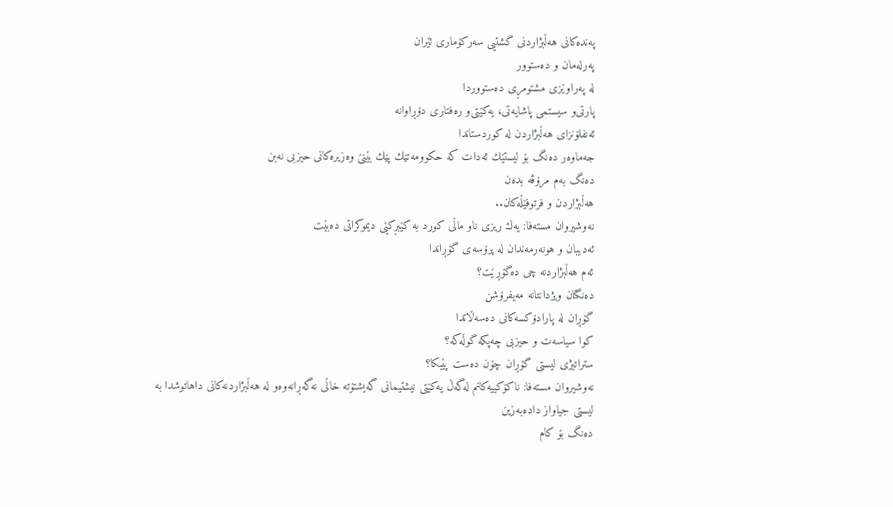په‌نده‌کانی هه‌ڵبژاردنی گشتیی سه‌رکۆماری ئێران
په‌رله‌مان ‌و ده‌ستوور
له‌ په‌راوێزی‌ مشتومڕی‌ ده‌ستووردا
پارتی‌‌و سیستمی‌ پاشایه‌تی‌، یه‌كێتی‌‌و ره‌فتاری‌ دۆڕاوانه‌
ئه‌نفلۆنزای هه‌ڵبژاردن له‌ کوردستاندا
جه‌ماوه‌ر ده‌نگ بۆ لیستێك ئه‌دات که‌ حکوومه‌تێك پێك بێنێ وه‌زیره‌کانی حیزبی نه‌بن
ده‌نگ به‌م مرۆڤه‌ بده‌ن
هه‌ڵبژاردن و فرتوفێڵه‌كان..
نه‌وشیروان مسته‌فا: یه‌ك ریزی‌ ناو ماڵی‌ كورد به‌ كێبڕكێی‌ دیموكراتی‌ ده‌بێت
ئه‌دیبان و هونه‌رمه‌ندان له‌ پرۆسه‌ی‌ گۆڕاندا
ئه‌م هه‌ڵبژاردنه‌ چی‌ ده‌گۆڕێت؟
ده‌نگتان ویژدانتانه‌ مه‌یفرۆشن
گۆڕان له‌ پارادۆکسه‌کانی ده‌سه‌ڵاتدا‌
کوا سیاسه‌ت و حیزبی چه‌پکه‌ گوڵه‌که؟
ستراتیژی لیستی گۆڕان چۆن ده‌ست پێبکا؟
نه‌وشیروان مسته‌فا: ناكۆكییه‌كانم له‌گه‌ڵ یه‌كێتی‌ نیشتیمانی‌ گه‌یشتۆته‌ خاڵی‌ نه‌گه‌ڕانه‌وه‌و له‌ هه‌ڵبژاردنه‌كانی‌ داهاتوشدا به‌ لیستی‌ جیاواز داده‌به‌زین
ده‌نگ بۆ كام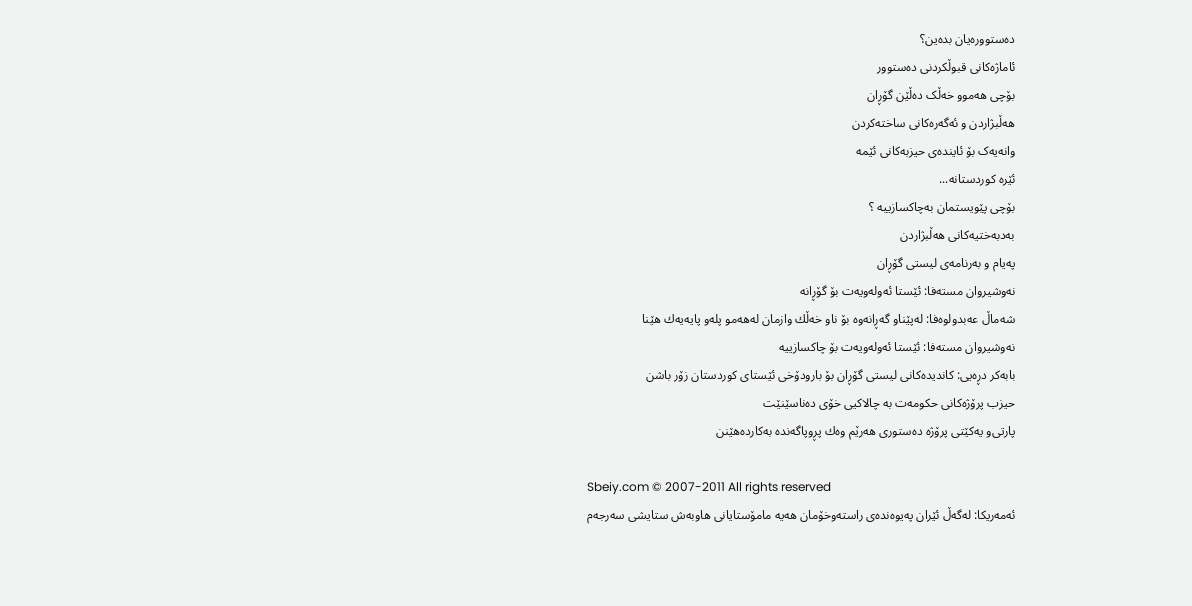ده‌ستووره‌یان بده‌ین؟
ئاماژه‌كانی‌ قبوڵكردنی‌ ده‌ستوور
بۆچی هه‌موو خه‌ڵک ده‌ڵێن گۆڕان
هه‌ڵبژاردن و ئه‌گه‌ره‌كانی‌ ساخته‌كردن
وانەیەک بۆ ئایندەی حیزبەکانی ئێمە
ئێره‌ كوردستانه‌...
بۆچی‌ پێویستمان به‌چاكسازییه‌ ؟
به‌دبه‌ختیه‌كانی‌ هه‌ڵبژاردن
په‌یام و به‌رنامه‌ی‌ لیستی‌ گۆڕان
نه‌وشیروان مسته‌فا: ئێستا ئه‌وله‌ویه‌ت‌ بۆ گۆڕانه‌
شه‌ماڵ‌ عه‌بدولوه‌فا: له‌پێناو گه‌ڕانه‌وه‌ بۆ ناو خه‌ڵك وازمان له‌هه‌مو پله‌و پایه‌یه‌‌ك هێنا
نه‌وشیروان مسته‌فا: ئێستا ئه‌وله‌ویه‌ت بۆ چاكسازییه‌
بابه‌كر دڕه‌یی‌: كاندیده‌كانی‌ لیستی‌ گۆڕان بۆ بارودۆخی‌ ئێستای‌ كوردستان زۆر باشن
حیزب پرۆژه‌كانی‌ حكومه‌ت به‌ چالاكیی خۆی ده‌ناسێنێت
پارتی‌‌و یه‌كێتی‌ پرۆژه‌ ده‌ستوری‌ هه‌رێم وه‌ك پڕوپاگه‌نده‌ به‌كارده‌هێنن

Sbeiy.com © 2007-2011 All rights reserved
ئه‌مه‌ریكا: له‌گه‌ڵ ئێران په‌یوه‌نده‌ی‌ راسته‌وخۆمان هه‌یه‌ مامۆستایانی هاوبه‌ش ستایشی سه‌رجه‌م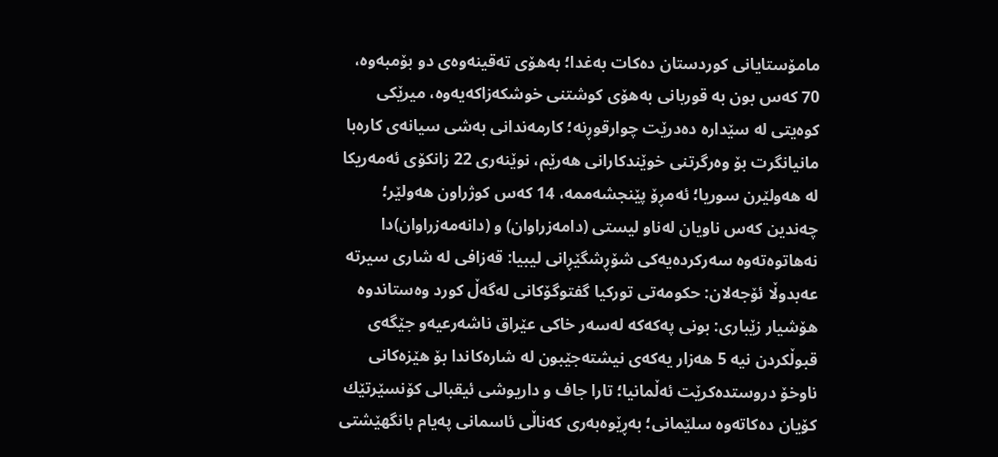مامۆستایانی‌ كوردستان ده‌كات به‌غدا؛ به‌هۆی ته‌قینه‌وه‌ی دو بۆمبه‌وه، 70 كه‌س بون به‌ قوربانی‌ به‌هۆی‌ كوشتنی‌ خوشكه‌زاكه‌یه‌وه‌، میرێكی كوه‌یتی‌ له‌ سێداره‌ ده‌درێت چوارقوڕنه‌؛ كارمه‌ندانی به‌شی سیانه‌ی كاره‌با مانیانگرت بۆ وه‌رگرتنی خوێندكارانی هه‌رێم، نوێنه‌ری‌ 22 زانكۆی‌ ئه‌مه‌ریكا له‌ هه‌ولێرن سوریا؛ ئه‌مڕۆ پێنجشه‌ممه‌، 14 كه‌س كوژراون هه‌ولێر؛ چه‌ندین كه‌س ناویان له‌ناو ليستى (دامه‌زراوان) و (دانه‌مه‌زراوان)دا نه‌هاتوه‌ته‌وه‌ سه‌ركرده‌یه‌كی شۆڕشگێڕانی‌ لیبیا: قه‌زافی له‌ شاری‌ سیرته‌ عه‌بدوڵا ئۆجه‌لان: حكومه‌تی‌ توركیا گفتوگۆكانی‌ له‌گه‌ڵ كورد وه‌ستاندوه‌ هۆشیار زێباری‌: بونی په‌كه‌كه‌ له‌سه‌ر خاكی عێراق ناشه‌رعیه‌و جێگه‌ی‌ قبوڵكردن نیه‌ 5 هه‌زار یه‌كه‌ی‌ نیشته‌جێبون له‌ شاره‌كاندا بۆ هێزه‌كانی ناوخۆ دروستده‌كرێت ئه‌ڵمانیا؛ تارا جاف و داریوشی‌ ئیقبالی‌ كۆنسێرتێك كۆیان ده‌كاته‌وه‌ سلێمانی؛ به‌ڕێوه‌به‌ری كه‌ناڵی ئاسمانی په‌یام بانگهێشتی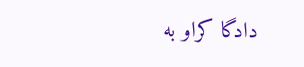دادگا کراو به‌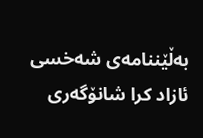به‌ڵێننامه‌ی شه‌خسی ئازاد کرا شانۆگه‌ری‌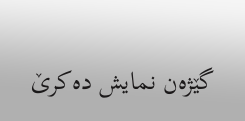گێژه‌ن نمایش ده‌كرێ